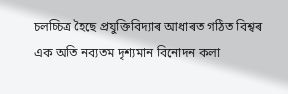চলচ্চিত্ৰ হৈছে প্ৰযুক্তিবিদ্যাৰ আধাৰত গঠিত বিশ্বৰ এক অতি নব্যতম দৃশ্যমান বিনোদন কলা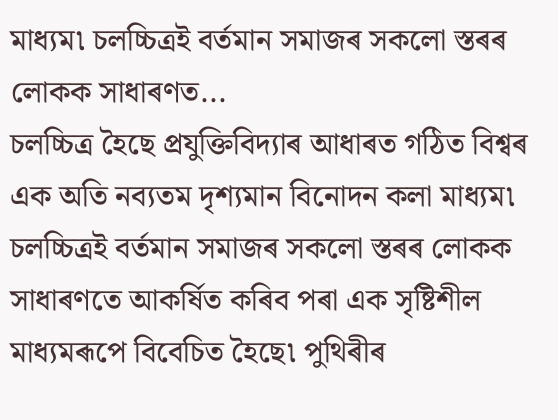মাধ্যম৷ চলচ্চিত্ৰই বৰ্তমান সমাজৰ সকলো স্তৰৰ লোকক সাধাৰণত...
চলচ্চিত্ৰ হৈছে প্ৰযুক্তিবিদ্যাৰ আধাৰত গঠিত বিশ্বৰ এক অতি নব্যতম দৃশ্যমান বিনোদন কলা মাধ্যম৷ চলচ্চিত্ৰই বৰ্তমান সমাজৰ সকলো স্তৰৰ লোকক সাধাৰণতে আকৰ্ষিত কৰিব পৰা এক সৃষ্টিশীল মাধ্যমৰূপে বিবেচিত হৈছে৷ পুথিৰীৰ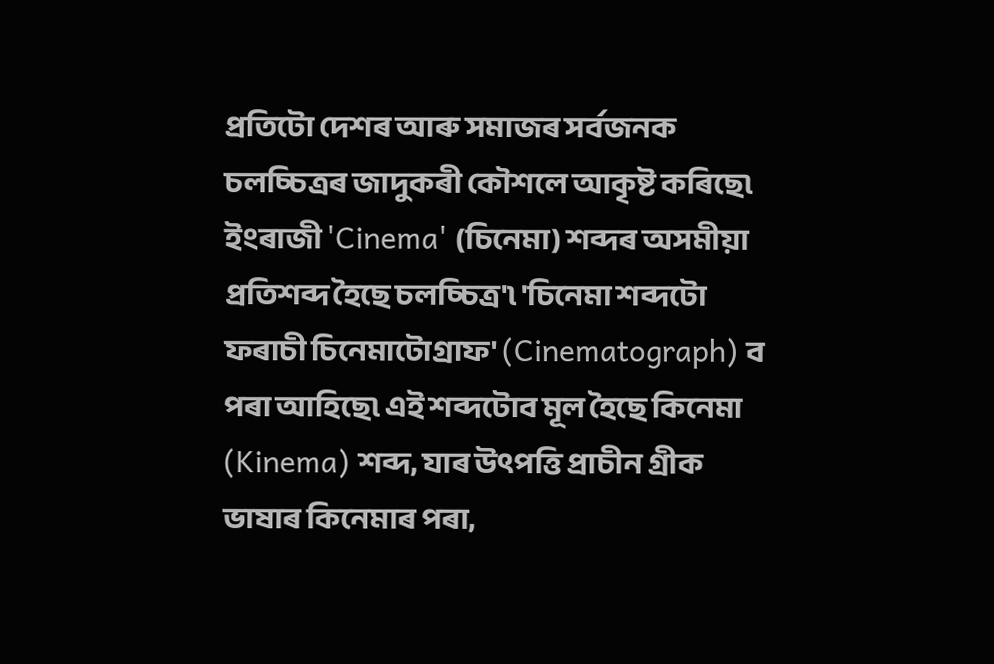প্ৰতিটো দেশৰ আৰু সমাজৰ সৰ্বজনক চলচ্চিত্ৰৰ জাদুকৰী কৌশলে আকৃষ্ট কৰিছে৷ ইংৰাজী 'Cinema' (চিনেমা) শব্দৰ অসমীয়া প্ৰতিশব্দ হৈছে চলচ্চিত্ৰ'৷ 'চিনেমা শব্দটো ফৰাচী চিনেমাটোগ্ৰাফ' (Cinematograph) ব পৰা আহিছে৷ এই শব্দটোব মূল হৈছে কিনেমা (Kinema) শব্দ, যাৰ উৎপত্তি প্ৰাচীন গ্ৰীক ভাষাৰ কিনেমাৰ পৰা,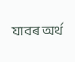যাবৰ অৰ্থ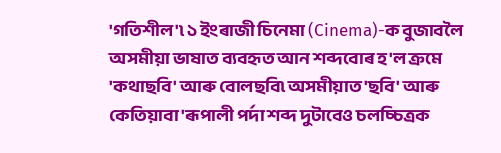'গতিশীল'৷ ১ ইংৰাজী চিনেমা (Cinema)-ক বুজাবলৈ অসমীয়া ভাষাত ব্যবহৃত আন শব্দবোৰ হ'ল ক্ৰমে 'কথাছবি' আৰু বোলছবি৷ অসমীয়াত 'ছবি' আৰু কেতিয়াবা 'ৰূপালী পৰ্দা শব্দ দুটাবেও চলচ্চিত্ৰক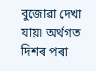বুজোৱা দেখা যায়৷ অৰ্থগত দিশৰ পৰা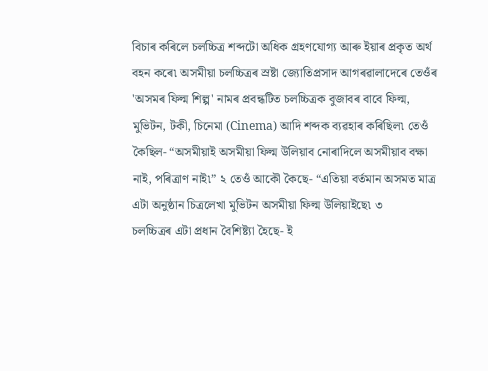বিচাৰ কৰিলে চলচ্চিত্ৰ শব্দটো অধিক গ্ৰহণযোগ্য আৰু ইয়াৰ প্ৰকৃত অৰ্থ বহন কৰে৷ অসমীয়া চলচ্চিত্ৰৰ স্ৰষ্টা জ্যোতিপ্ৰসাদ আগৰৱালাদেৰে তেওঁৰ 'অসমৰ ফিল্ম শিল্প' নামৰ প্ৰবন্ধটিত চলচ্চিত্ৰক বুজাবৰ বাবে ফিল্ম, মুভিটন, টকী, চিনেমা (Cinema) আদি শব্দক ব্যৱহাৰ কৰিছিল৷ তেওঁ কৈছিল- “অসমীয়াই অসমীয়া ফিল্ম উলিয়াব নোৰাদিলে অসমীয়াব বক্ষা নাই, পৰিত্ৰাণ নাই৷” ২ তেওঁ আকৌ কৈছে- “এতিয়া বৰ্তমান অসমত মাত্ৰ এটা অনুষ্ঠান চিত্ৰলেখা মুভিটন অসমীয়া ফিল্ম উলিয়াইছে৷ ৩
চলচ্চিত্ৰৰ এটা প্ৰধান বৈশিষ্ট্যা হৈছে- ই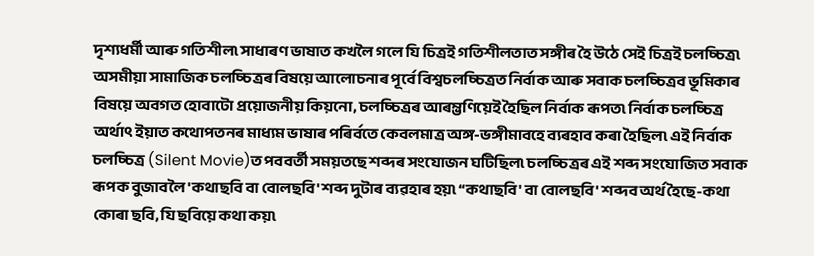দৃশ্যধৰ্মী আৰু গতিশীল৷ সাধাৰণ ভাষাত কখলৈ গলে যি চিত্ৰই গতিশীলতাত সঙ্গীৰ হৈ উঠে সেই চিত্ৰই চলচ্চিত্ৰ৷ অসমীয়া সামাজিক চলচ্চিত্ৰৰ বিষয়ে আলোচনাৰ পূৰ্বে বিশ্বচলচ্চিত্ৰত নিৰ্বাক আৰু সবাক চলচ্চিত্ৰব ভূমিকাৰ বিষয়ে অবগত হোবাটো প্ৰয়োজনীয় কিয়নো, চলচ্চিত্ৰৰ আৰম্ভণিয়েই হৈছিল নিৰ্বাক ৰূপত৷ নিৰ্বাক চলচ্চিত্ৰ অৰ্থাৎ ইয়াত কথোপতনৰ মাধ্যম ভাষাৰ পৰিৰ্বতে কেবলমাত্ৰ অঙ্গ-ভঙ্গীমাবহে ব্যৰহাব কৰা হৈছিল৷ এই নিৰ্বাক চলচ্চিত্ৰ (Silent Movie)ত পববৰ্তী সময়তছে শব্দৰ সংযোজন ঘটিছিল৷ চলচ্চিত্ৰৰ এই শব্দ সংযোজিত সবাক ৰূপক বুজাবলৈ 'কথাছবি বা বোলছবি' শব্দ দুটাৰ ব্যৱহাৰ হয়৷ “কথাছবি' বা বোলছবি' শব্দব অৰ্থ হৈছে-কথা কোৰা ছবি, যি ছবিয়ে কথা কয়৷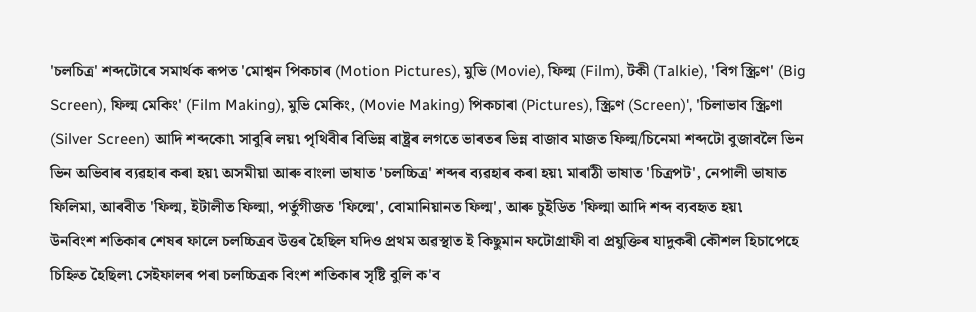'চলচিত্ৰ' শব্দটোৰে সমাৰ্থক ৰূপত 'মোশ্বন পিকচাৰ (Motion Pictures), মুভি (Movie), ফিল্ম (Film), টকী (Talkie), 'বিগ স্ক্ৰিণ' (Big Screen), ফিল্ম মেকিং' (Film Making), মুভি মেকিং, (Movie Making) পিকচাৰা (Pictures), স্ক্ৰিণ (Screen)', 'চিলাভাব স্ক্ৰিণা (Silver Screen) আদি শব্দকো৷ সাবুৰি লয়৷ পৃথিবীৰ বিভিন্ন ৰাষ্ট্ৰৰ লগতে ভাৰতৰ ভিন্ন বাজাব মাজত ফিল্ম/চিনেমা শব্দটো বুজাবলৈ ভিন ভিন অভিবাৰ ব্যৱহাৰ কৰা হয়৷ অসমীয়া আৰু বাংলা ভাষাত 'চলচ্চিত্ৰ' শব্দৰ ব্যৱহাৰ কৰা হয়৷ মাৰাঠী ভাষাত 'চিত্ৰপট', নেপালী ভাষাত ফিলিমা, আৰবীত 'ফিল্ম, ইটালীত ফিল্মা, পৰ্তুগীজত 'ফিল্মে', বোমানিয়ানত ফিল্ম', আৰু চুইডিত 'ফিল্মা আদি শব্দ ব্যবহৃত হয়৷
উনবিংশ শতিকাৰ শেষৰ ফালে চলচ্চিত্ৰব উত্তৰ হৈছিল যদিও প্ৰথম অৱস্থাত ই কিছুমান ফটোগ্ৰাফী বা প্ৰযুক্তিৰ যাদুকৰী কৌশল হিচাপেহে চিহ্নিত হৈছিল৷ সেইফালৰ পৰা চলচ্চিত্ৰক বিংশ শতিকাৰ সৃষ্টি বুলি ক'ব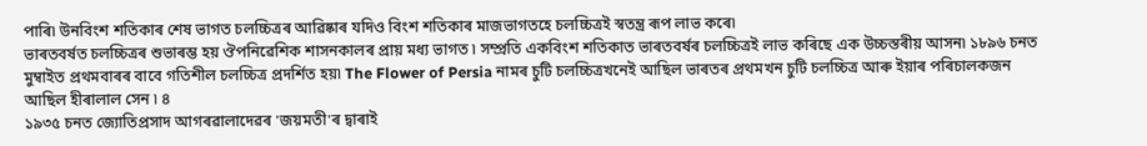পাৰি৷ উনবিংশ শতিকাৰ শেষ ভাগত চলচ্চিত্ৰৰ আৱিষ্কাৰ যদিও বিংশ শতিকাৰ মাজভাগতহে চলচ্চিত্ৰই স্বতন্ত্ৰ ৰূপ লাভ কৰে৷
ভাৰতবৰ্ষত চলচ্চিত্ৰৰ শুভাৰম্ভ হয় ঔপনিৱেশিক শাসনকালৰ প্ৰায় মধ্য ভাগত ৷ সম্প্ৰতি একবিংশ শতিকাত ভাৰতবৰ্ষৰ চলচ্চিত্ৰই লাভ কৰিছে এক উচ্চস্তৰীয় আসন৷ ১৮৯৬ চনত মুম্বাইত প্ৰথমবাৰৰ বাবে গতিশীল চলচ্চিত্ৰ প্ৰদৰ্শিত হয়৷ The Flower of Persia নামৰ চুটি চলচ্চিত্ৰখনেই আছিল ভাৰতৰ প্ৰথমখন চুটি চলচ্চিত্ৰ আৰু ইয়াৰ পৰিচালকজন আছিল হীৰালাল সেন ৷ ৪
১৯৩৫ চনত জ্যোতিপ্ৰসাদ আগৰৱালাদেৱৰ 'জয়মতী'ৰ দ্বাৰাই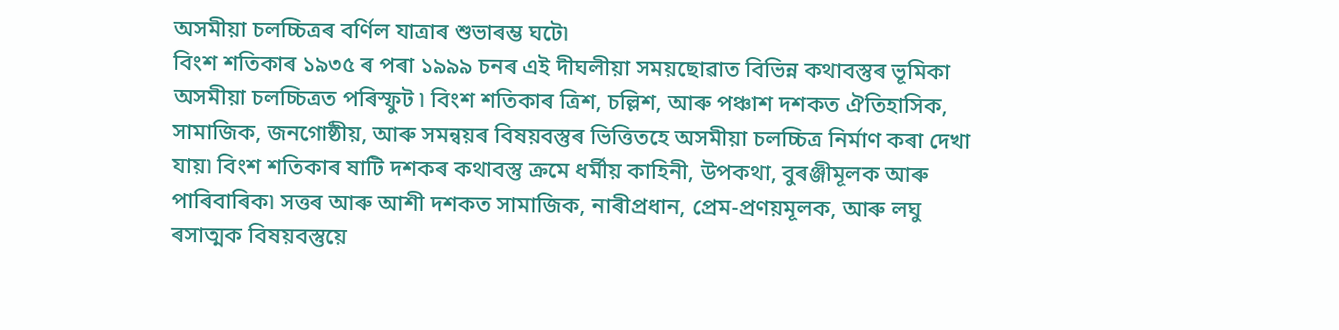অসমীয়া চলচ্চিত্ৰৰ বৰ্ণিল যাত্ৰাৰ শুভাৰম্ভ ঘটে৷
বিংশ শতিকাৰ ১৯৩৫ ৰ পৰা ১৯৯৯ চনৰ এই দীঘলীয়া সময়ছোৱাত বিভিন্ন কথাবস্তুৰ ভূমিকা অসমীয়া চলচ্চিত্ৰত পৰিস্ফুট ৷ বিংশ শতিকাৰ ত্ৰিশ, চল্লিশ, আৰু পঞ্চাশ দশকত ঐতিহাসিক, সামাজিক, জনগোষ্ঠীয়, আৰু সমন্বয়ৰ বিষয়বস্তুৰ ভিত্তিতহে অসমীয়া চলচ্চিত্ৰ নিৰ্মাণ কৰা দেখা যায়৷ বিংশ শতিকাৰ ষাটি দশকৰ কথাবস্তু ক্ৰমে ধৰ্মীয় কাহিনী, উপকথা, বুৰঞ্জীমূলক আৰু পাৰিবাৰিক৷ সত্তৰ আৰু আশী দশকত সামাজিক, নাৰীপ্ৰধান, প্ৰেম-প্ৰণয়মূলক, আৰু লঘু ৰসাত্মক বিষয়বস্তুয়ে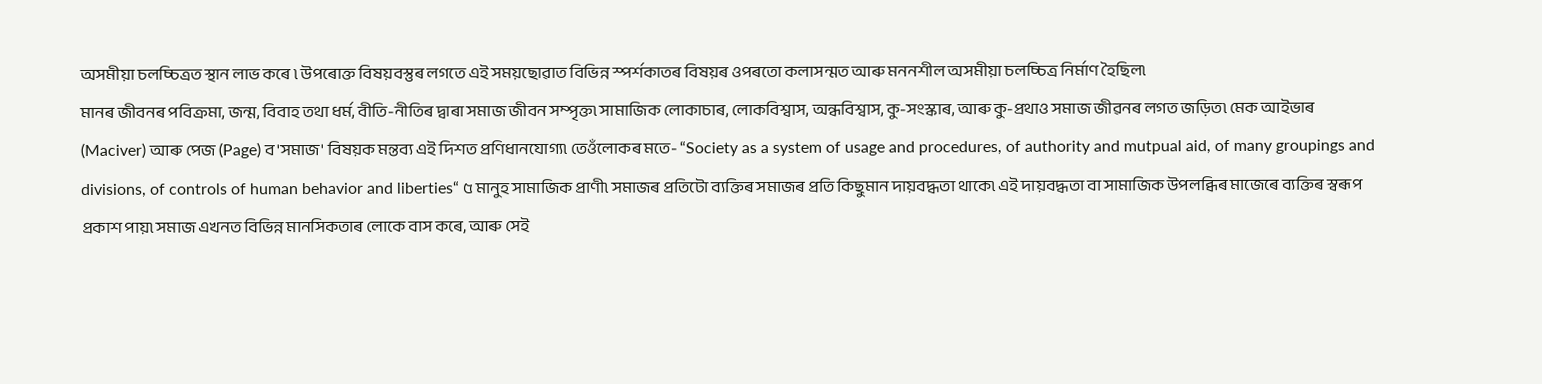অসমীয়া চলচ্চিত্ৰত স্থান লাভ কৰে ৷ উপৰোক্ত বিষয়বস্তুৰ লগতে এই সময়ছোৱাত বিভিন্ন স্পৰ্শকাতৰ বিষয়ৰ ওপৰতো কলাসন্মত আৰু মননশীল অসমীয়া চলচ্চিত্ৰ নিৰ্মাণ হৈছিল৷
মানৰ জীবনৰ পবিক্ৰমা, জন্ম, বিবাহ তথা ধৰ্ম, বীতি-নীতিৰ দ্বাৰা সমাজ জীবন সম্পৃক্ত৷ সামাজিক লোকাচাৰ, লোকবিশ্বাস, অন্ধবিশ্বাস, কু-সংস্কাৰ, আৰু কু-প্ৰথাও সমাজ জীৱনৰ লগত জড়িত৷ মেক আইভাৰ (Maciver) আৰু পেজ (Page) ব 'সমাজ' বিষয়ক মন্তব্য এই দিশত প্ৰণিধানযোগ্য৷ তেওঁলোকৰ মতে- “Society as a system of usage and procedures, of authority and mutpual aid, of many groupings and divisions, of controls of human behavior and liberties“ ৫ মানুহ সামাজিক প্ৰাণী৷ সমাজৰ প্ৰতিটো ব্যক্তিৰ সমাজৰ প্ৰতি কিছুমান দায়বদ্ধতা থাকে৷ এই দায়বদ্ধতা বা সামাজিক উপলব্ধিৰ মাজেৰে ব্যক্তিৰ স্বৰূপ প্ৰকাশ পায়৷ সমাজ এখনত বিভিন্ন মানসিকতাৰ লোকে বাস কৰে, আৰু সেই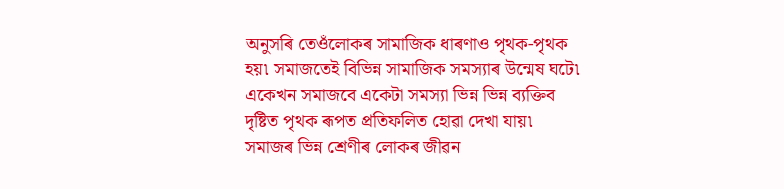অনুসৰি তেওঁলোকৰ সামাজিক ধাৰণাও পৃথক-পৃথক হয়৷ সমাজতেই বিভিন্ন সামাজিক সমস্যাৰ উন্মেষ ঘটে৷ একেখন সমাজবে একেটা সমস্যা ভিন্ন ভিন্ন ব্যক্তিব দৃষ্টিত পৃথক ৰূপত প্ৰতিফলিত হোৱা দেখা যায়৷ সমাজৰ ভিন্ন শ্ৰেণীৰ লোকৰ জীৱন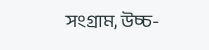সংগ্ৰাম, উচ্চ-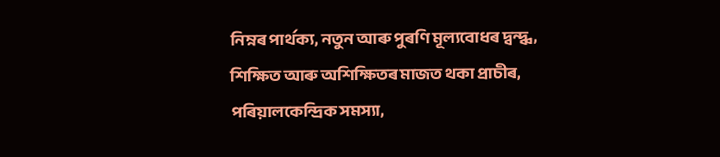নিম্নৰ পাৰ্থক্য, নতুন আৰু পুৰণি মূল্যবোধৰ দ্বন্দ্ব্ব, শিক্ষিত আৰু অশিক্ষিতৰ মাজত থকা প্ৰাচীৰ, পৰিয়ালকেন্দ্ৰিক সমস্যা,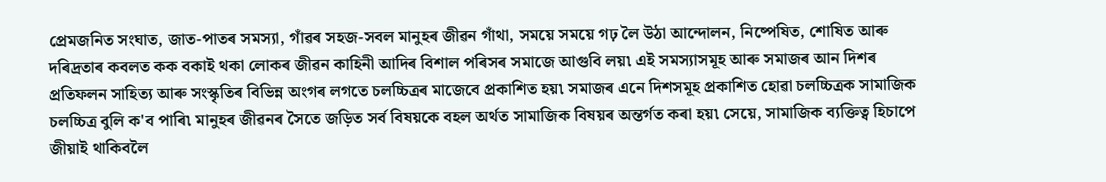প্ৰেমজনিত সংঘাত, জাত-পাতৰ সমস্যা, গাঁৱৰ সহজ-সবল মানুহৰ জীৱন গাঁথা, সময়ে সময়ে গঢ় লৈ উঠা আন্দোলন, নিষ্পেষিত, শোষিত আৰু দৰিদ্ৰতাৰ কবলত কক বকাই থকা লোকৰ জীৱন কাহিনী আদিৰ বিশাল পৰিসৰ সমাজে আগুবি লয়৷ এই সমস্যাসমূহ আৰু সমাজৰ আন দিশৰ প্ৰতিফলন সাহিত্য আৰু সংস্কৃতিৰ বিভিন্ন অংগৰ লগতে চলচ্চিত্ৰৰ মাজেবে প্ৰকাশিত হয়৷ সমাজৰ এনে দিশসমূহ প্ৰকাশিত হোৱা চলচ্চিত্ৰক সামাজিক চলচ্চিত্ৰ বুলি ক'ব পাৰি৷ মানুহৰ জীৱনৰ সৈতে জড়িত সৰ্ব বিষয়কে বহল অৰ্থত সামাজিক বিষয়ৰ অন্তৰ্গত কৰা হয়৷ সেয়ে, সামাজিক ব্যক্তিত্ব হিচাপে জীয়াই থাকিবলৈ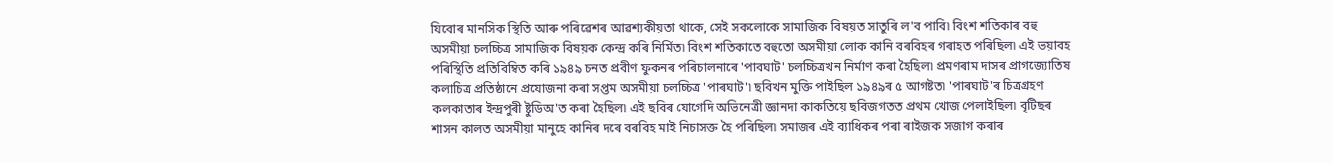যিবোৰ মানসিক স্থিতি আৰু পৰিৱেশৰ আৱশ্যকীয়তা থাকে, সেই সকলোকে সামাজিক বিষয়ত সাতুৰি ল'ব পাবি৷ বিংশ শতিকাৰ বহু অসমীয়া চলচ্চিত্ৰ সামাজিক বিষয়ক কেন্দ্ৰ কৰি নিৰ্মিত৷ বিংশ শতিকাতে বহুতো অসমীয়া লোক কানি বৰবিহৰ গৰাহত পৰিছিল৷ এই ভয়াবহ পৰিস্থিতি প্ৰতিবিম্বিত কৰি ১৯৪৯ চনত প্ৰবীণ ফুকনৰ পৰিচালনাৰে 'পাবঘাট' চলচ্চিত্ৰখন নিৰ্মাণ কৰা হৈছিল৷ প্ৰমণৰাম দাসৰ প্ৰাগজ্যোতিষ কলাচিত্ৰ প্ৰতিষ্ঠানে প্ৰযোজনা কৰা সপ্তম অসমীয়া চলচ্চিত্ৰ 'পাৰঘাট'৷ ছবিখন মুক্তি পাইছিল ১৯৪৯ৰ ৫ আগষ্টত৷ 'পাৰঘাট'ৰ চিত্ৰগ্ৰহণ কলকাতাৰ ইন্দ্ৰপুৰী ষ্টুডিঅ'ত কৰা হৈছিল৷ এই ছবিৰ যোগেদি অভিনেত্ৰী জ্ঞানদা কাকতিয়ে ছবিজগতত প্ৰথম খোজ পেলাইছিল৷ বৃটিছৰ শাসন কালত অসমীয়া মানুহে কানিৰ দৰে বৰবিহ মাই নিচাসক্ত হৈ পৰিছিল৷ সমাজৰ এই ব্যাধিকৰ পৰা ৰাইজক সজাগ কৰাৰ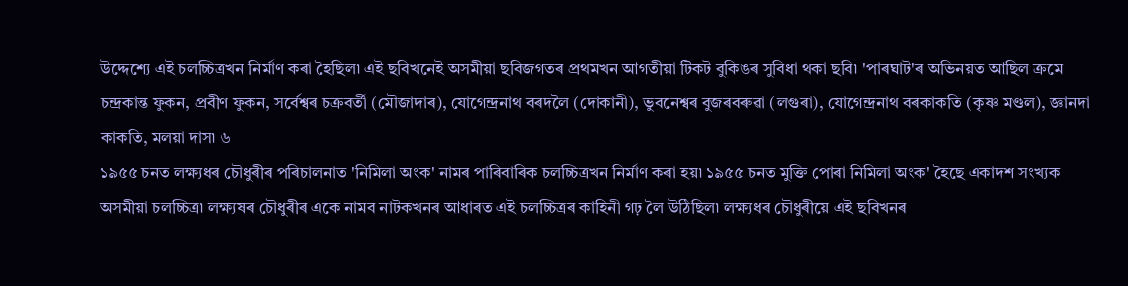উদ্দেশ্যে এই চলচ্চিত্ৰখন নিৰ্মাণ কৰা হৈছিল৷ এই ছবিখনেই অসমীয়া ছবিজগতৰ প্ৰথমখন আগতীয়া টিকট বুকিঙৰ সুবিধা থকা ছবি৷ 'পাৰঘাট'ৰ অভিনয়ত আছিল ক্ৰমে চন্দ্ৰকান্ত ফুকন, প্ৰবীণ ফুকন, সৰ্বেশ্বৰ চক্ৰবৰ্তী (মৌজাদাৰ), যোগেন্দ্ৰনাথ বৰদলৈ (দোকানী), ভুবনেশ্বৰ বুজৰবৰুৱা (লগুৰা), যোগেন্দ্ৰনাথ বৰকাকতি (কৃষ্ণ মণ্ডল), জ্ঞানদা কাকতি, মলয়া দাস৷ ৬
১৯৫৫ চনত লক্ষ্যধৰ চৌধুৰীৰ পৰিচালনাত 'নিমিলা অংক' নামৰ পাৰিবাৰিক চলচ্চিত্ৰখন নিৰ্মাণ কৰা হয়৷ ১৯৫৫ চনত মুক্তি পোৰা নিমিলা অংক' হৈছে একাদশ সংখ্যক অসমীয়া চলচ্চিত্ৰ৷ লক্ষ্যষৰ চৌধুৰীৰ একে নামব নাটকখনৰ আধাৰত এই চলচ্চিত্ৰৰ কাহিনী গঢ় লৈ উঠিছিল৷ লক্ষ্যধৰ চৌধুৰীয়ে এই ছবিখনৰ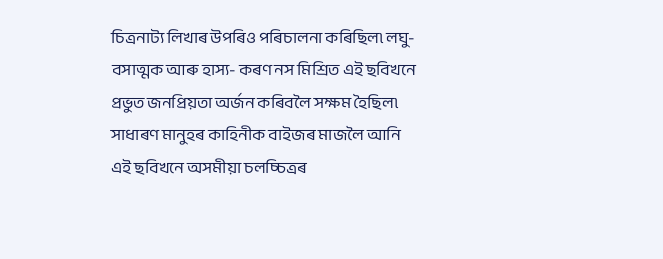চিত্ৰনাট্য লিখাৰ উপৰিও পৰিচালনা কৰিছিল৷ লঘু-বসাত্মক আৰু হাস্য- কৰণ নস মিশ্ৰিত এই ছবিখনে প্ৰভুত জনপ্ৰিয়তা অৰ্জন কৰিবলৈ সক্ষম হৈছিল৷ সাধাৰণ মানুহৰ কাহিনীক বাইজৰ মাজলৈ আনি এই ছবিখনে অসমীয়া চলচ্চিত্ৰৰ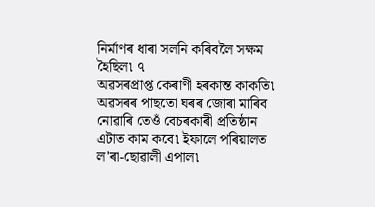নিৰ্মাণৰ ধাৰা সলনি কৰিবলৈ সক্ষম হৈছিল৷ ৭
অৱসৰপ্ৰাপ্ত কেৰাণী হৰকান্ত কাকতি৷ অৱসৰৰ পাছতো ঘৰৰ জোৰা মাৰিব নোৱাৰি তেওঁ বেচৰকাৰী প্ৰতিষ্ঠান এটাত কাম কবে৷ ইফালে পৰিয়ালত ল'ৰা-ছোৱালী এপাল৷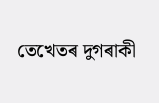তেখেতৰ দুগৰাকী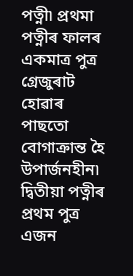পত্নী৷ প্ৰথমা পত্নীৰ ফালৰ একমাত্ৰ পুত্ৰ গ্ৰেজুৰাট হোৱাৰ পাছতো বোগাক্ৰান্ত হৈ উপাৰ্জনহীন৷ দ্বিতীয়া পত্নীৰ প্ৰথম পুত্ৰ এজন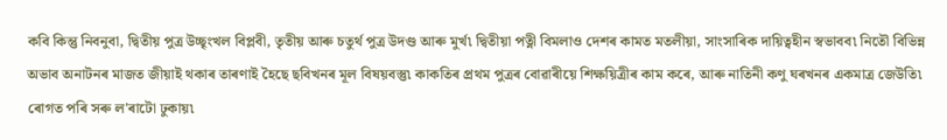কবি কিন্তু নিবনুবা, দ্বিতীয় পুত্ৰ উচ্ছৃংখল বিপ্লবী, তৃতীয় আৰু চতুৰ্থ পুত্ৰ উদণ্ড আৰু মুৰ্খ৷ দ্বিতীয়া পত্নী বিমলাও দেশৰ কামত মতলীয়া, সাংসাৰিক দায়িত্বহীন স্বভাবব৷ নিতৌ বিভিন্ন অভাব অনাটনৰ মাজত জীয়াই থকাৰ তাৰণাই হৈছে ছবিখনৰ মূল বিষয়বস্তু৷ কাকতিৰ প্ৰথম পুত্ৰৰ বোৱাৰীয়ে শিক্ষয়িত্ৰীৰ কাম কৰে, আৰু নাতিনী কণু ঘৰখনৰ একমাত্ৰ জেউতি৷ ৰোগত পৰি সৰু ল'ৰাটো ঢুকায়৷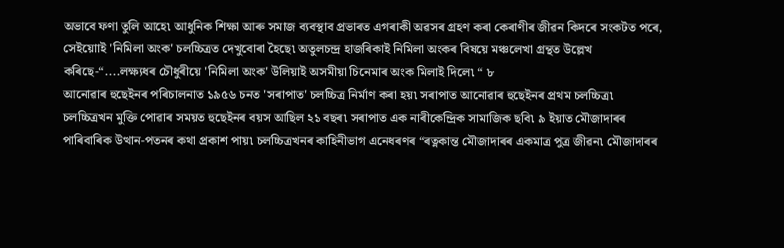অভাবে ফণা তুলি আহে৷ আধুনিক শিক্ষা আৰু সমাজ ব্যবস্থাব প্ৰভাৰত এগৰাকী অৱসৰ গ্ৰহণ কৰা কেৰাণীৰ জীৱন কিদৰে সংকটত পৰে, সেইয়োাই 'নিমিলা অংক' চলচ্চিত্ৰত দেখুবোৰা হৈছে৷ অতুলচন্দ্ৰ হাজৰিকাই নিমিলা অংকৰ বিষয়ে মঞ্চলেখা গ্ৰন্থত উল্লেখ কৰিছে-“....লক্ষ্যধৰ চৌধুৰীয়ে 'নিমিলা অংক' উলিয়াই অসমীয়া চিনেমাৰ অংক মিলাই দিলে৷ “ ৮
আনোৱাৰ হুছেইনৰ পৰিচালনাত ১৯৫৬ চনত 'সৰাপাত' চলচ্চিত্ৰ নিৰ্মাণ কৰা হয়৷ সৰাপাত আনোৱাৰ হুছেইনৰ প্ৰথম চলচ্চিত্ৰ৷ চলচ্চিত্ৰখন মুক্তি পোৱাৰ সময়ত হুছেইনৰ বয়স আছিল ২১ বছৰ৷ সৰাপাত এক নাৰীকেন্দ্ৰিক সামাজিক ছবি৷ ৯ ইয়াত মৌজাদাৰৰ পাৰিবাৰিক উত্থান-পতনৰ কথা প্ৰকাশ পায়৷ চলচ্চিত্ৰখনৰ কাহিনীভাগ এনেধৰণৰ “ৰত্নকান্ত মৌজাদাৰৰ একমাত্ৰ পুত্ৰ জীৱন৷ মৌজাদাৰৰ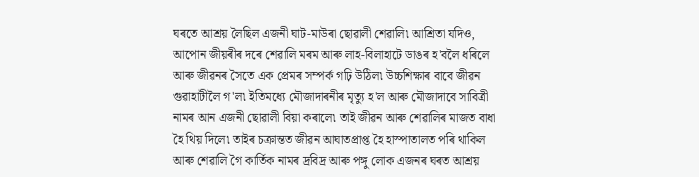ঘৰতে আশ্ৰয় লৈছিল এজনী ঘাট-মাউৰা ছোৱালী শেৱালি৷ আশ্ৰিতা যদিও, আপোন জীয়ৰীৰ দৰে শেৱালি মৰম আৰু লাহ-বিলাহাটে ডাঙৰ হ'বলৈ ধৰিলে আৰু জীৱনৰ সৈতে এক প্ৰেমৰ সম্পৰ্ক গঢ়ি উঠিল৷ উচ্চশিক্ষাৰ বাবে জীৱন গুৱাহাটীলৈ গ'ল৷ ইতিমধ্যে মৌজাদাৰনীৰ মৃত্যু হ'ল আৰু মৌজাদাবে সাবিত্ৰী নামৰ আন এজনী ছোৱালী বিয়া কৰালে৷ তাই জীৱন আৰু শেৱালিৰ মাজত বাধা হৈ থিয় দিলে৷ তাইৰ চক্ৰান্তত জীৱন আঘাতপ্ৰাপ্ত হৈ হাস্পাতালত পৰি থাকিল আৰু শেৱালি গৈ কাৰ্তিক নামৰ দ্ৰবিদ্ৰ আৰু পঙ্গু লোক এজনৰ ঘৰত আশ্ৰয়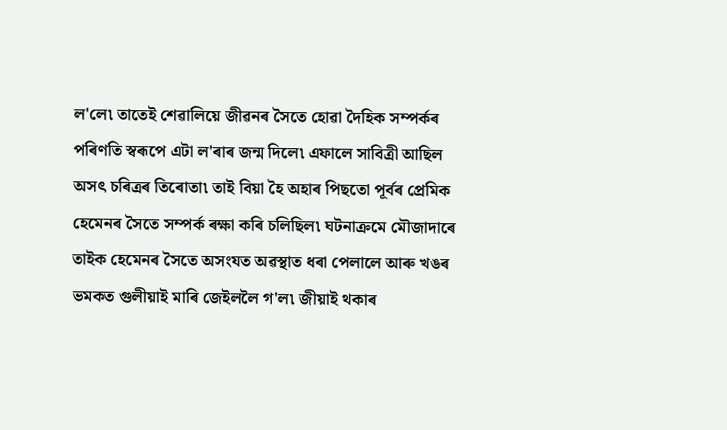ল'লে৷ তাতেই শেৱালিয়ে জীৱনৰ সৈতে হোৱা দৈহিক সম্পৰ্কৰ পৰিণতি স্বৰূপে এটা ল'ৰাৰ জন্ম দিলে৷ এফালে সাবিত্ৰী আছিল অসৎ চৰিত্ৰৰ তিৰোতা৷ তাই বিয়া হৈ অহাৰ পিছতো পূৰ্বৰ প্ৰেমিক হেমেনৰ সৈতে সম্পৰ্ক ৰক্ষা কৰি চলিছিল৷ ঘটনাক্ৰমে মৌজাদাৰে তাইক হেমেনৰ সৈতে অসংযত অৱস্থাত ধৰা পেলালে আৰু খঙৰ ভমকত গুলীয়াই মাৰি জেইললৈ গ'ল৷ জীয়াই থকাৰ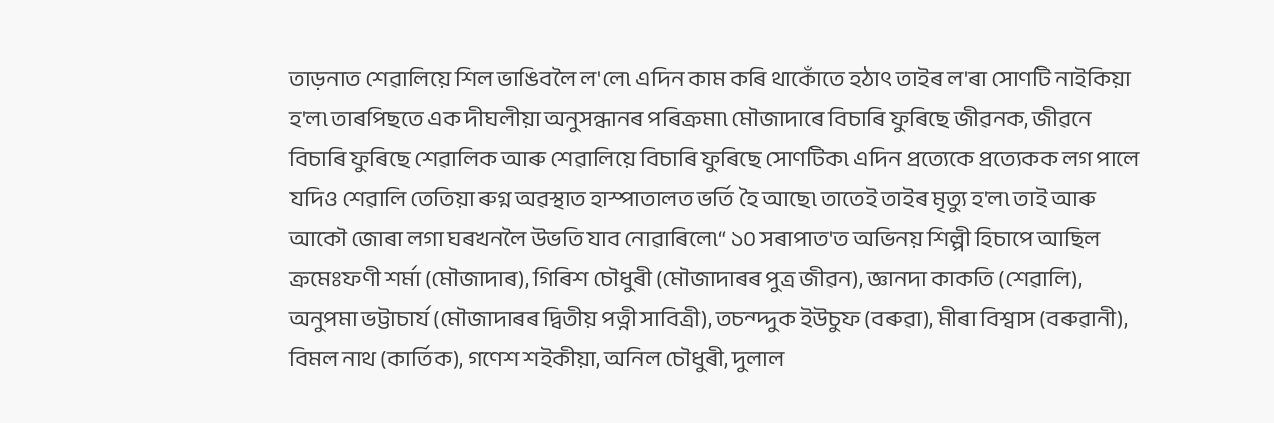তাড়নাত শেৱালিয়ে শিল ভাঙিবলৈ ল'লে৷ এদিন কাম কৰি থাকোঁতে হঠাৎ তাইৰ ল'ৰা সোণটি নাইকিয়া হ'ল৷ তাৰপিছতে এক দীঘলীয়া অনুসন্ধানৰ পৰিক্ৰমা৷ মৌজাদাৰে বিচাৰি ফুৰিছে জীৱনক, জীৱনে বিচাৰি ফুৰিছে শেৱালিক আৰু শেৱালিয়ে বিচাৰি ফুৰিছে সোণটিক৷ এদিন প্ৰত্যেকে প্ৰত্যেকক লগ পালে যদিও শেৱালি তেতিয়া ৰুগ্ন অৱস্থাত হাস্পাতালত ভৰ্তি হৈ আছে৷ তাতেই তাইৰ মৃত্যু হ'ল৷ তাই আৰু আকৌ জোৰা লগা ঘৰখনলৈ উভতি যাব নোৱাৰিলে৷“ ১০ সৰাপাত'ত অভিনয় শিল্পী হিচাপে আছিল ক্ৰমেঃফণী শৰ্মা (মৌজাদাৰ), গিৰিশ চৌধুৰী (মৌজাদাৰৰ পুত্ৰ জীৱন), জ্ঞানদা কাকতি (শেৱালি), অনুপমা ভট্টাচাৰ্য (মৌজাদাৰৰ দ্বিতীয় পত্নী সাবিত্ৰী), তচন্দ্দুক ইউচুফ (বৰুৱা), মীৰা বিশ্বাস (বৰুৱানী), বিমল নাথ (কাৰ্তিক), গণেশ শইকীয়া, অনিল চৌধুৰী, দুলাল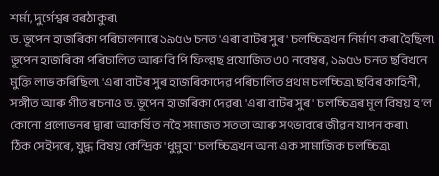শৰ্মা, দুৰ্গেশ্বৰ বৰঠাকুৰ৷
ড. ভূপেন হাজৰিকা পৰিচালনাৰে ১৯৫৬ চনত 'এৰা বাটৰ সুৰ' চলচ্চিত্ৰখন নিৰ্মাণ কৰা হৈছিল৷ ভূপেন হাজৰিকা পৰিচালিত আৰু বি পি ফিল্মছ প্ৰযোজিত ৩০ নবেম্বৰ, ১৯৫৬ চনত ছবিখনে মুক্তি লাভ কৰিছিল৷ 'এৰা বাটৰ সুৰ হাজৰিকাদেৱ পৰিচালিত প্ৰথম চলচ্চিত্ৰ৷ ছবিৰ কাহিনী, সঙ্গীত আৰু গীত ৰচনাও ড. ভূপেন হাজৰিকা দেৱৰ৷ 'এৰা বাটৰ সুৰ' চলচ্চিত্ৰৰ মূল বিষয় হ'ল কোনো প্ৰলোভনৰ দ্বাৰা আকৰ্ষিত নহৈ সমাজত সততা আৰু সৎভাবৰে জীৱন যাপন কৰা৷
ঠিক সেইদৰে, যুদ্ধ বিষয় কেন্দ্ৰিক 'ধুমুহা' চলচ্চিত্ৰখন অন্য এক সামাজিক চলচ্চিত্ৰ৷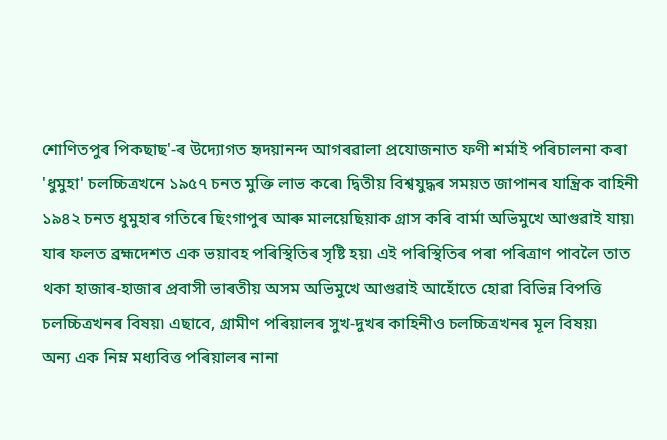শোণিতপুৰ পিকছাছ'-ৰ উদ্যোগত হৃদয়ানন্দ আগৰৱালা প্ৰযোজনাত ফণী শৰ্মাই পৰিচালনা কৰা 'ধুমুহা' চলচ্চিত্ৰখনে ১৯৫৭ চনত মুক্তি লাভ কৰে৷ দ্বিতীয় বিশ্বযুদ্ধৰ সময়ত জাপানৰ যান্ত্ৰিক বাহিনী ১৯৪২ চনত ধুমুহাৰ গতিৰে ছিংগাপুৰ আৰু মালয়েছিয়াক গ্ৰাস কৰি বাৰ্মা অভিমুখে আগুৱাই যায়৷ যাৰ ফলত ব্ৰহ্মদেশত এক ভয়াবহ পৰিস্থিতিৰ সৃষ্টি হয়৷ এই পৰিস্থিতিৰ পৰা পৰিত্ৰাণ পাবলৈ তাত থকা হাজাৰ-হাজাৰ প্ৰবাসী ভাৰতীয় অসম অভিমুখে আগুৱাই আহোঁতে হোৱা বিভিন্ন বিপত্তি চলচ্চিত্ৰখনৰ বিষয়৷ এছাবে, গ্ৰামীণ পৰিয়ালৰ সুখ-দুখৰ কাহিনীও চলচ্চিত্ৰখনৰ মূল বিষয়৷
অন্য এক নিম্ন মধ্যবিত্ত পৰিয়ালৰ নানা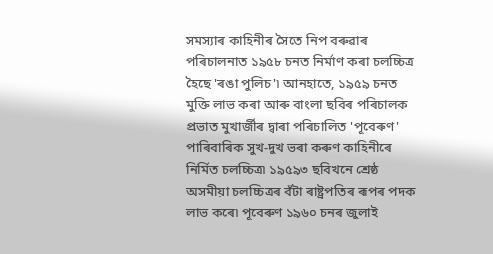সমস্যাৰ কাহিনীৰ সৈতে নিপ বৰুৱাৰ পৰিচালনাত ১৯৫৮ চনত নিৰ্মাণ কৰা চলচ্চিত্ৰ হৈছে 'ৰঙা পুলিচ'৷ আনহাতে, ১৯৫৯ চনত মুক্তি লাভ কৰা আৰু বাংলা ছবিৰ পৰিচালক প্ৰভাত মুখাৰ্জীৰ দ্বাৰা পৰিচালিত 'পূবেৰুণ' পাৰিবাৰিক সুখ-দুখ ভৰা কৰুণ কাহিনীৰে নিৰ্মিত চলচ্চিত্ৰ৷ ১৯৫৯৩ ছবিখনে শ্ৰেষ্ঠ অসমীয়া চলচ্চিত্ৰৰ বঁটা ৰাষ্ট্ৰপতিৰ ৰূপৰ পদক লাভ কৰে৷ পূবেৰুণ ১৯৬০ চনৰ জুলাই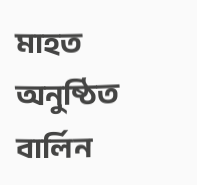মাহত অনুষ্ঠিত বাৰ্লিন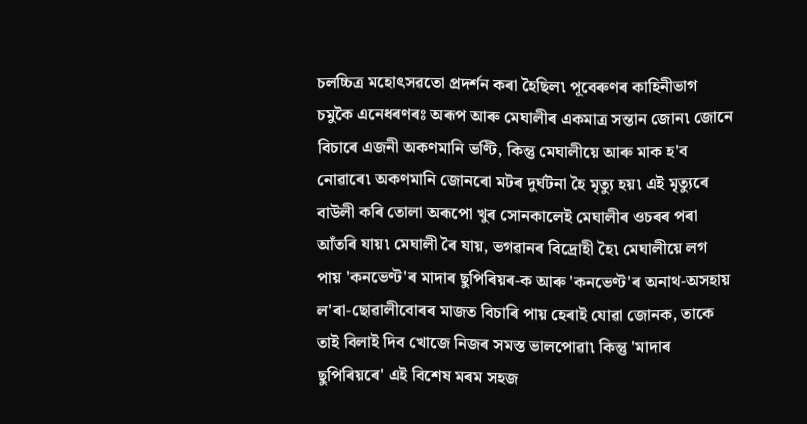চলচ্চিত্ৰ মহোৎসৱতো প্ৰদৰ্শন কৰা হৈছিল৷ পূবেৰুণৰ কাহিনীভাগ চমুকৈ এনেধৰণৰঃ অৰূপ আৰু মেঘালীৰ একমাত্ৰ সন্তান জোন৷ জোনে বিচাৰে এজনী অকণমানি ভণ্টি, কিন্তু মেঘালীয়ে আৰু মাক হ'ব নোৱাৰে৷ অকণমানি জোনৰো মটৰ দুৰ্ঘটনা হৈ মৃত্যু হয়৷ এই মৃত্যুৰে বাউলী কৰি তোলা অৰূপো খুৰ সোনকালেই মেঘালীৰ ওচৰৰ পৰা আঁতৰি যায়৷ মেঘালী ৰৈ যায়, ভগৱানৰ বিদ্ৰোহী হৈ৷ মেঘালীয়ে লগ পায় 'কনভেণ্ট'ৰ মাদাৰ ছুপিৰিয়ৰ-ক আৰু 'কনভেণ্ট'ৰ অনাথ-অসহায় ল'ৰা-ছোৱালীবোৰৰ মাজত বিচাৰি পায় হেৰাই যোৱা জোনক, তাকে তাই বিলাই দিব খোজে নিজৰ সমস্ত ভালপোৱা৷ কিন্তু 'মাদাৰ ছুপিৰিয়ৰে' এই বিশেষ মৰম সহজ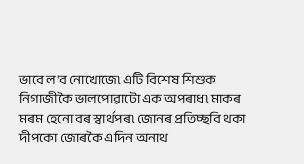ভাবে ল'ব নোখোজে৷ এটি বিশেষ শিশুক নিগাজীকৈ ভালপোৱাটো এক অপৰাধ৷ মাকৰ মৰম হেনো বৰ স্বাৰ্থপৰ৷ জোনৰ প্ৰতিচ্ছবি থকা দীপকো জোৰকৈ এদিন অনাথ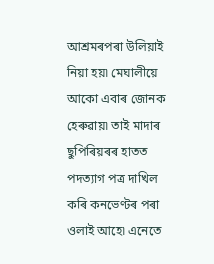আশ্ৰমৰপৰা উলিয়াই নিয়া হয়৷ মেঘালীয়ে আকো এবাৰ জোনক হেৰুৱায়৷ তাই মাদাৰ ছুপিৰিয়ৰৰ হাতত পদত্যাগ পত্ৰ দাখিল কৰি কনভেণ্টৰ পৰা ওলাই আহে৷ এনেতে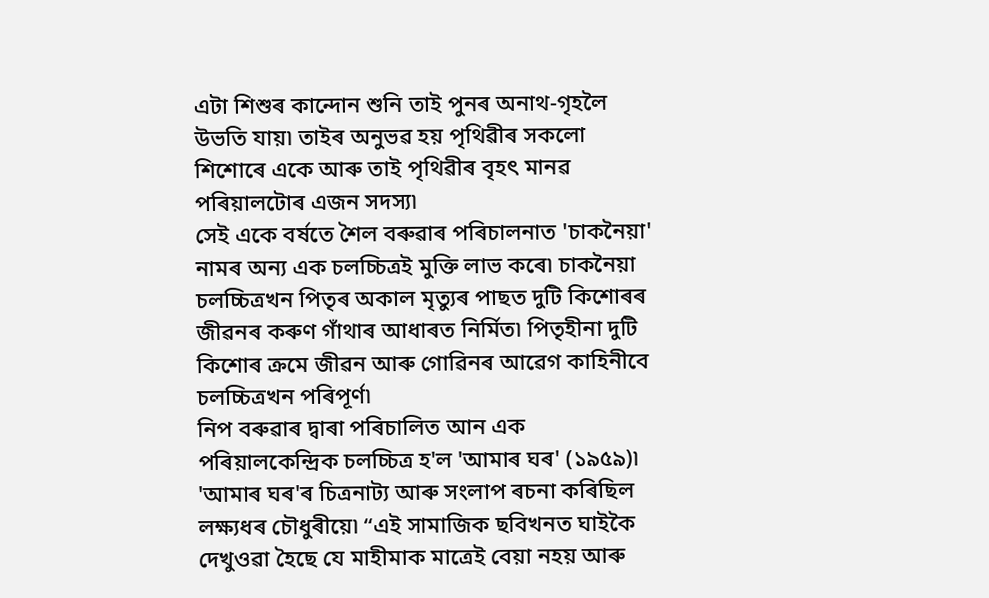এটা শিশুৰ কান্দোন শুনি তাই পুনৰ অনাথ-গৃহলৈ উভতি যায়৷ তাইৰ অনুভৱ হয় পৃথিৱীৰ সকলো শিশোৰে একে আৰু তাই পৃথিৱীৰ বৃহৎ মানৱ পৰিয়ালটোৰ এজন সদস্য৷
সেই একে বৰ্ষতে শৈল বৰুৱাৰ পৰিচালনাত 'চাকনৈয়া' নামৰ অন্য এক চলচ্চিত্ৰই মুক্তি লাভ কৰে৷ চাকনৈয়া চলচ্চিত্ৰখন পিতৃৰ অকাল মৃত্যুৰ পাছত দুটি কিশোৰৰ জীৱনৰ কৰুণ গাঁথাৰ আধাৰত নিৰ্মিত৷ পিতৃহীনা দুটি কিশোৰ ক্ৰমে জীৱন আৰু গোৱিনৰ আৱেগ কাহিনীবে চলচ্চিত্ৰখন পৰিপূৰ্ণ৷
নিপ বৰুৱাৰ দ্বাৰা পৰিচালিত আন এক পৰিয়ালকেন্দ্ৰিক চলচ্চিত্ৰ হ'ল 'আমাৰ ঘৰ' (১৯৫৯)৷ 'আমাৰ ঘৰ'ৰ চিত্ৰনাট্য আৰু সংলাপ ৰচনা কৰিছিল লক্ষ্যধৰ চৌধুৰীয়ে৷ “এই সামাজিক ছবিখনত ঘাইকৈ দেখুওৱা হৈছে যে মাহীমাক মাত্ৰেই বেয়া নহয় আৰু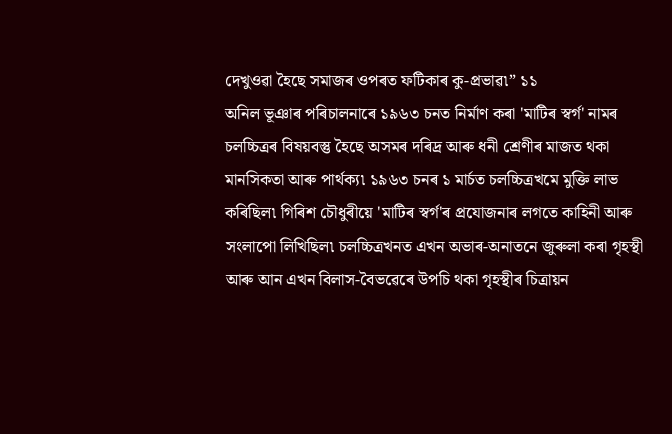দেখুওৱা হৈছে সমাজৰ ওপৰত ফটিকাৰ কু-প্ৰভাৱ৷” ১১
অনিল ভূঞাৰ পৰিচালনাৰে ১৯৬৩ চনত নিৰ্মাণ কৰা 'মাটিৰ স্বৰ্গ' নামৰ চলচ্চিত্ৰৰ বিষয়বস্তু হৈছে অসমৰ দৰিদ্ৰ আৰু ধনী শ্ৰেণীৰ মাজত থকা মানসিকতা আৰু পাৰ্থক্য৷ ১৯৬৩ চনৰ ১ মাৰ্চত চলচ্চিত্ৰখমে মুক্তি লাভ কৰিছিল৷ গিৰিশ চৌধুৰীয়ে 'মাটিৰ স্বৰ্গ'ৰ প্ৰযোজনাৰ লগতে কাহিনী আৰু সংলাপো লিখিছিল৷ চলচ্চিত্ৰখনত এখন অভাৰ-অনাতনে জুৰুলা কৰা গৃহস্থী আৰু আন এখন বিলাস-বৈভৱেৰে উপচি থকা গৃহস্থীৰ চিত্ৰায়ন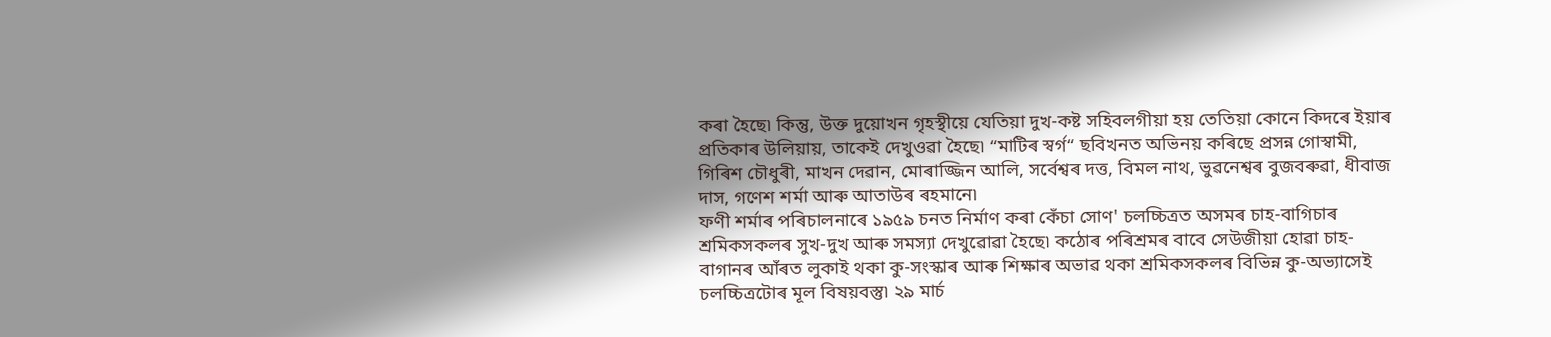কৰা হৈছে৷ কিন্তু, উক্ত দুয়োখন গৃহস্থীয়ে যেতিয়া দুখ-কষ্ট সহিবলগীয়া হয় তেতিয়া কোনে কিদৰে ইয়াৰ প্ৰতিকাৰ উলিয়ায়, তাকেই দেখুওৱা হৈছে৷ “মাটিৰ স্বৰ্গ“ ছবিখনত অভিনয় কৰিছে প্ৰসন্ন গোস্বামী, গিৰিশ চৌধুৰী, মাখন দেৱান, মোৰাজ্জিন আলি, সৰ্বেশ্বৰ দত্ত, বিমল নাথ, ভুৱনেশ্বৰ বুজবৰুৱা, ধীবাজ দাস, গণেশ শৰ্মা আৰু আতাউৰ ৰহমানে৷
ফণী শৰ্মাৰ পৰিচালনাৰে ১৯৫৯ চনত নিৰ্মাণ কৰা কেঁচা সোণ' চলচ্চিত্ৰত অসমৰ চাহ-বাগিচাৰ শ্ৰমিকসকলৰ সুখ-দুখ আৰু সমস্যা দেখুৱোৱা হৈছে৷ কঠোৰ পৰিশ্ৰমৰ বাবে সেউজীয়া হোৱা চাহ-বাগানৰ আঁৰত লুকাই থকা কু-সংস্কাৰ আৰু শিক্ষাৰ অভাৱ থকা শ্ৰমিকসকলৰ বিভিন্ন কু-অভ্যাসেই চলচ্চিত্ৰটোৰ মূল বিষয়বস্তু৷ ২৯ মাৰ্চ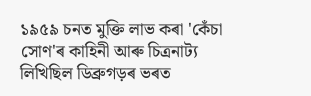১৯৫৯ চনত মুক্তি লাভ কৰা 'কেঁচা সোণ'ৰ কাহিনী আৰু চিত্ৰনাট্য লিখিছিল ডিব্ৰুগড়ৰ ভৰত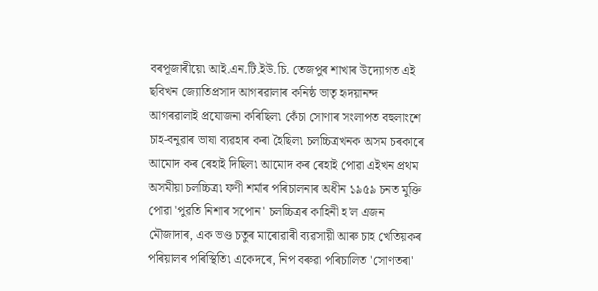বৰপূজাৰীয়ে৷ আই.এন.টি.ইউ.চি. তেজপুৰ শাখাৰ উদ্যোগত এই ছবিখন জ্যোতিপ্ৰসাদ আগৰৱালাৰ কনিষ্ঠ ভাতৃ হৃদয়ানন্দ আগৰৱালাই প্ৰযোজনা কৰিছিল৷ কেঁচা সোণাৰ সংলাপত বহুলাংশে চাহ-বনুৱাৰ ভাষা ব্যৱহাৰ কৰা হৈছিল৷ চলচ্চিত্ৰখনক অসম চৰকাৰে আমোদ কৰ ৰেহাই দিছিল৷ আমোদ কৰ ৰেহাই পোৱা এইখন প্ৰথম অসমীয়া চলচ্চিত্ৰ৷ ফণী শৰ্মাৰ পৰিচালনাৰ অধীন ১৯৫৯ চনত মুক্তি পোৱা 'পুৱতি নিশাৰ সপোন' চলচ্চিত্ৰৰ কাহিনী হ'ল এজন মৌজাদাৰ, এক ভণ্ড চতুৰ মাৰোৱাৰী ব্যৱসায়ী আৰু চাহ খেতিয়কৰ পৰিয়ালৰ পৰিস্থিতি৷ একেদৰে, নিপ বৰুৱা পৰিচালিত 'সোণতৰা'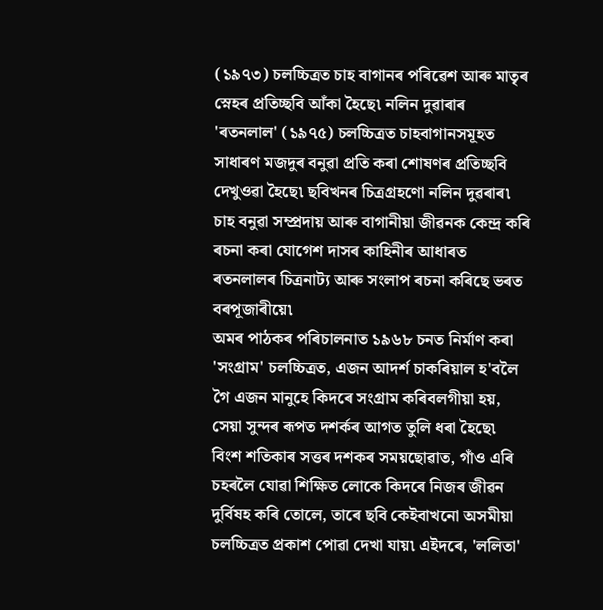(১৯৭৩) চলচ্চিত্ৰত চাহ বাগানৰ পৰিৱেশ আৰু মাতৃৰ স্নেহৰ প্ৰতিচ্ছবি আঁকা হৈছে৷ নলিন দুৱাৰাৰ 'ৰতনলাল' (১৯৭৫) চলচ্চিত্ৰত চাহবাগানসমূহত সাধাৰণ মজদুৰ বনুৱা প্ৰতি কৰা শোষণৰ প্ৰতিচ্ছবি দেখুওৱা হৈছে৷ ছবিখনৰ চিত্ৰগ্ৰহণো নলিন দুৱৰাৰ৷ চাহ বনুৱা সম্প্ৰদায় আৰু বাগানীয়া জীৱনক কেন্দ্ৰ কৰি ৰচনা কৰা যোগেশ দাসৰ কাহিনীৰ আধাৰত ৰতনলালৰ চিত্ৰনাট্য আৰু সংলাপ ৰচনা কৰিছে ভৰত বৰপূজাৰীয়ে৷
অমৰ পাঠকৰ পৰিচালনাত ১৯৬৮ চনত নিৰ্মাণ কৰা 'সংগ্ৰাম' চলচ্চিত্ৰত, এজন আদৰ্শ চাকৰিয়াল হ'বলৈ গৈ এজন মানুহে কিদৰে সংগ্ৰাম কৰিবলগীয়া হয়, সেয়া সুন্দৰ ৰূপত দশৰ্কৰ আগত তুলি ধৰা হৈছে৷
বিংশ শতিকাৰ সত্তৰ দশকৰ সময়ছোৱাত, গাঁও এৰি চহৰলৈ যোৱা শিক্ষিত লোকে কিদৰে নিজৰ জীৱন দুৰ্বিষহ কৰি তোলে, তাৰে ছবি কেইবাখনো অসমীয়া চলচ্চিত্ৰত প্ৰকাশ পোৱা দেখা যায়৷ এইদৰে, 'ললিতা'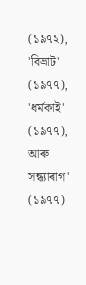(১৯৭২), 'বিভ্ৰাট' (১৯৭৭), 'ধৰ্মকাই' (১৯৭৭), আৰু সন্ধ্যাৰাগ' (১৯৭৭)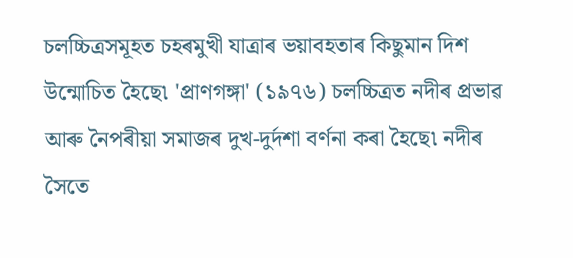চলচ্চিত্ৰসমূহত চহৰমুখী যাত্ৰাৰ ভয়াবহতাৰ কিছুমান দিশ উন্মোচিত হৈছে৷ 'প্ৰাণগঙ্গা' (১৯৭৬) চলচ্চিত্ৰত নদীৰ প্ৰভাৱ আৰু নৈপৰীয়া সমাজৰ দুখ-দুৰ্দশা বৰ্ণনা কৰা হৈছে৷ নদীৰ সৈতে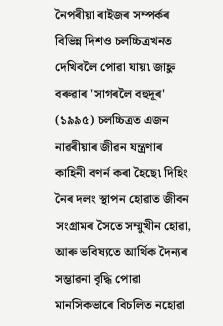নৈপৰীয়া ৰাইজৰ সম্পৰ্কৰ বিভিন্ন দিশও চলচ্চিত্ৰখনত দেখিবলৈ পোৱা যায়৷ জাহ্নু বৰুৱাৰ 'সাগৰলৈ বহুদূৰ' (১৯৯৫) চলচ্চিত্ৰত এজন নাৱৰীয়াৰ জীৱন যন্ত্ৰণাৰ কাহিনী বণৰ্ন কৰা হৈছে৷ দিহিং নৈৰ দলং স্থাপন হোৱাত জীবন সংগ্ৰামৰ সৈতে সম্মুখীন হোৱা, আৰু ভবিষ্যতে আৰ্থিক দৈন্যৰ সম্ভাৱনা বৃদ্ধি পোৱা মানসিকভাৰে বিচলিত নহোৱা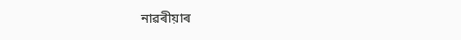নাৱৰীয়াৰ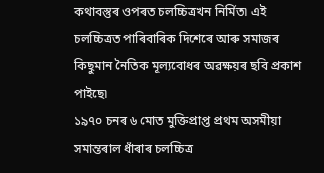কথাবস্তুৰ ওপৰত চলচ্চিত্ৰখন নিৰ্মিত৷ এই চলচ্চিত্ৰত পাৰিবাৰিক দিশেৰে আৰু সমাজৰ কিছুমান নৈতিক মূল্যবোধৰ অৱক্ষয়ৰ ছবি প্ৰকাশ পাইছে৷
১৯৭০ চনৰ ৬ মোত মুক্তিপ্ৰাপ্ত প্ৰথম অসমীয়া সমান্তৰাল ধাঁৰাৰ চলচ্চিত্ৰ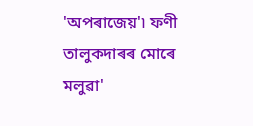'অপৰাজেয়'৷ ফণী তালুকদাৰৰ মোৰে মলুৱা'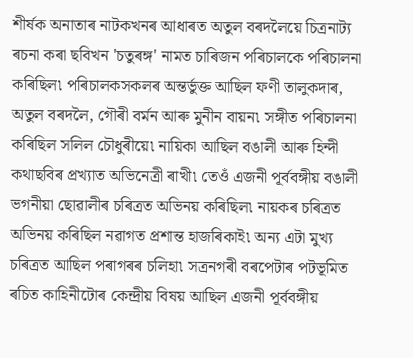শীৰ্ষক অনাতাৰ নাটকখনৰ আধাৰত অতুল বৰদলৈয়ে চিত্ৰনাট্য ৰচনা কৰা ছবিখন 'চতুৰঙ্গ' নামত চাৰিজন পৰিচালকে পৰিচালনা কৰিছিল৷ পৰিচালকসকলৰ অন্তৰ্ভুক্ত আছিল ফণী তালুকদাৰ, অতুল বৰদলৈ, গৌৰী বৰ্মন আৰু মুনীন বায়ন৷ সঙ্গীত পৰিচালনা কৰিছিল সলিল চৌধুৰীয়ে৷ নায়িকা আছিল বঙালী আৰু হিন্দী কথাছবিৰ প্ৰখ্যাত অভিনেত্ৰী ৰাখী৷ তেওঁ এজনী পূৰ্ববঙ্গীয় বঙালী ভগনীয়া ছোৱালীৰ চৰিত্ৰত অভিনয় কৰিছিল৷ নায়কৰ চৰিত্ৰত অভিনয় কৰিছিল নৱাগত প্ৰশান্ত হাজৰিকাই৷ অন্য এটা মুখ্য চৰিত্ৰত আছিল পৰাগৰৰ চলিহা৷ সত্ৰনগৰী বৰপেটাৰ পটভূমিত ৰচিত কাহিনীটোৰ কেন্দ্ৰীয় বিষয় আছিল এজনী পূৰ্ববঙ্গীয়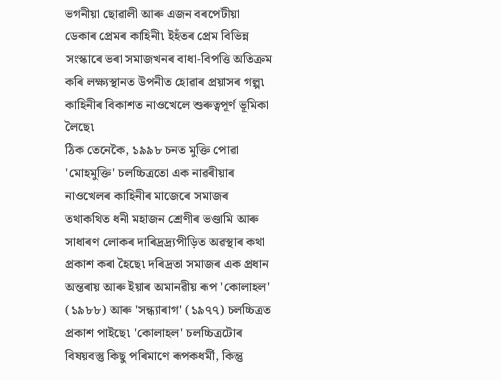ভগনীয়া ছোৱালী আৰু এজন বৰপেটীয়া ডেকাৰ প্ৰেমৰ কাহিনী৷ ইহঁতৰ প্ৰেম বিভিন্ন সংস্কাৰে ভৰা সমাজখনৰ বাধা-বিপত্তি অতিক্ৰম কৰি লক্ষ্যস্থানত উপনীত হোৱাৰ প্ৰয়াসৰ গল্প৷ কাহিনীৰ বিকাশত নাওখেলে শুৰুত্বপূৰ্ণ ভূমিকা লৈছে৷
ঠিক তেনেকৈ, ১৯৯৮ চনত মুক্তি পোৱা 'মোহমুক্তি' চলচ্চিত্ৰতো এক নাৱৰীয়াৰ নাওখেলৰ কাহিনীৰ মাজেৰে সমাজৰ তথাকথিত ধনী মহাজন শ্ৰেণীৰ ভণ্ডামি আৰু সাধাৰণ লোকৰ দাৰিদ্ৰদ্ৰ্যপীড়িত অৱস্থাৰ কথা প্ৰকাশ কৰা হৈছে৷ দৰিদ্ৰতা সমাজৰ এক প্ৰধান অন্তৰায় আৰু ইয়াৰ অমানৱীয় ৰূপ 'কোলাহল' (১৯৮৮) আৰু 'সন্ধ্যাৰাগ' (১৯৭৭) চলচ্চিত্ৰত প্ৰকাশ পাইছে৷ 'কোলাহল' চলচ্চিত্ৰটোৰ বিষয়বস্তু কিছু পৰিমাণে ৰূপকধৰ্মী, কিন্তু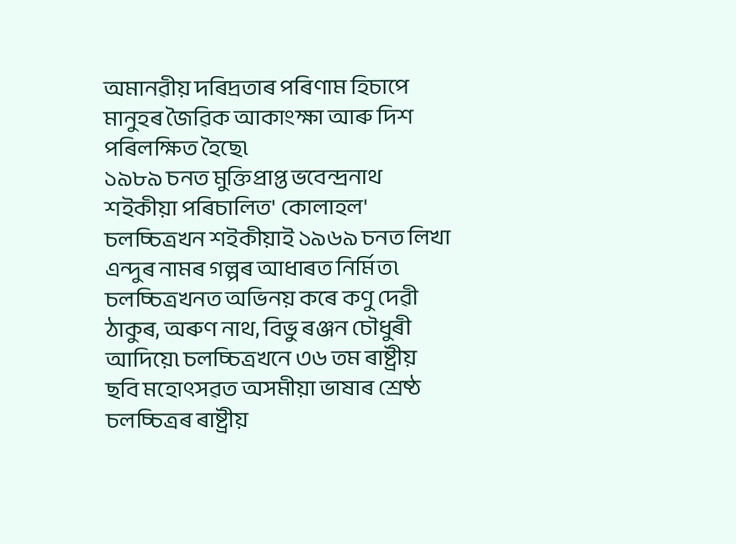অমানৱীয় দৰিদ্ৰতাৰ পৰিণাম হিচাপে মানুহৰ জৈৱিক আকাংক্ষা আৰু দিশ পৰিলক্ষিত হৈছে৷
১৯৮৯ চনত মুক্তিপ্ৰাপ্ত ভবেন্দ্ৰনাথ শইকীয়া পৰিচালিত' কোলাহল' চলচ্চিত্ৰখন শইকীয়াই ১৯৬৯ চনত লিখা এন্দুৰ নামৰ গল্পৰ আধাৰত নিৰ্মিত৷ চলচ্চিত্ৰখনত অভিনয় কৰে কণু দেৱী ঠাকুৰ, অৰুণ নাথ, বিভু ৰঞ্জন চৌধুৰী আদিয়ে৷ চলচ্চিত্ৰখনে ৩৬ তম ৰাষ্ট্ৰীয় ছবি মহোৎসৱত অসমীয়া ভাষাৰ শ্ৰেষ্ঠ চলচ্চিত্ৰৰ ৰাষ্ট্ৰীয়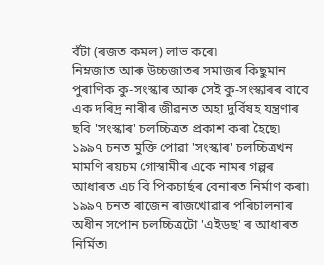বঁটা (ৰজত কমল) লাভ কৰে৷
নিম্নজাত আৰু উচ্চজাতৰ সমাজৰ কিছুমান পুৰাণিক কু-সংস্কাৰ আৰু সেই কু-সংস্কাৰৰ বাবে এক দৰিদ্ৰ নাৰীৰ জীৱনত অহা দুৰ্বিষহ যন্ত্ৰণাৰ ছবি 'সংস্কাৰ' চলচ্চিত্ৰত প্ৰকাশ কৰা হৈছে৷ ১৯৯৭ চনত মুক্তি পোৱা 'সংস্কাৰ' চলচ্চিত্ৰখন মামণি ৰয়চম গোস্বামীৰ একে নামৰ গল্পৰ আধাৰত এচ বি পিকচাৰ্ছৰ বেনাৰত নিৰ্মাণ কৰা৷ ১৯৯৭ চনত ৰাজেন ৰাজখোৱাৰ পৰিচালনাৰ অধীন সপোন চলচ্চিত্ৰটো 'এইডছ' ৰ আধাৰত নিৰ্মিত৷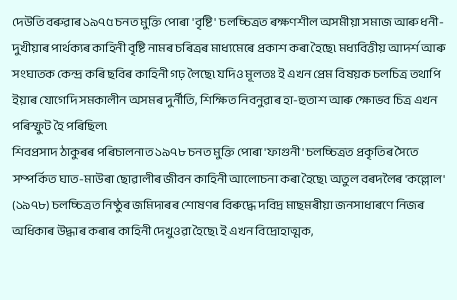দেউতি বৰুৱাৰ ১৯৭৫ চনত মুক্তি পোৰা 'বৃষ্টি' চলচ্চিত্ৰত ৰক্ষণশীল অসমীয়া সমাজ আৰু ধনী-দুখীয়াৰ পাৰ্থক্যৰ কাহিনী বৃষ্টি নামৰ চৰিত্ৰৰ মাধ্যমেৰে প্ৰকাশ কৰা হৈছে৷ মধ্যবিত্তীয় আদৰ্শ আৰু সংঘাতক কেন্দ্ৰ কৰি ছবিৰ কাহিনী গঢ় লৈছে৷ যদিও মূলতঃ ই এখন প্ৰেম বিষয়ক চলচিত্ৰ তথাপি ইয়াৰ যোগেদি সমকালীন অসমৰ দুৰ্নীতি, শিক্ষিত নিবনুৱাৰ হা-হুতাশ আৰু ক্ষোভব চিত্ৰ এখন পৰিস্ফুট হৈ পৰিছিল৷
শিবপ্ৰসাদ ঠাকুৰৰ পৰিচালনাত ১৯৭৮ চনত মুক্তি পোৰা 'ফাগুনী' চলচ্চিত্ৰত প্ৰকৃতিৰ সৈতে সম্পৰ্কিত ঘাত-মাউৰা ছোৱালীৰ জীবন কাহিনী আলোচনা কৰা হৈছে৷ অতুল বৰদলৈৰ 'কল্লোল' (১৯৭৮) চলচ্চিত্ৰত নিষ্ঠুৰ জমিদাৰৰ শোষণৰ বিৰুদ্ধে দবিদ্ৰ মাছমৰীয়া জনসাধাৰণে নিজৰ অধিকাৰ উদ্ধাৰ কৰাৰ কাহিনী দেখুওৱা হৈছে৷ ই এখন বিদ্ৰোহাত্মক,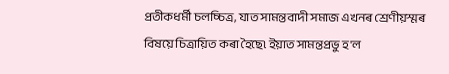প্ৰতীকধৰ্মী চলচ্চিত্ৰ, যাত সামন্তবাদী সমাজ এখনৰ শ্ৰেণীয়স্মৰ বিষয়ে চিত্ৰায়িত কৰা হৈছে৷ ইয়াত সামন্তপ্ৰভু হ'ল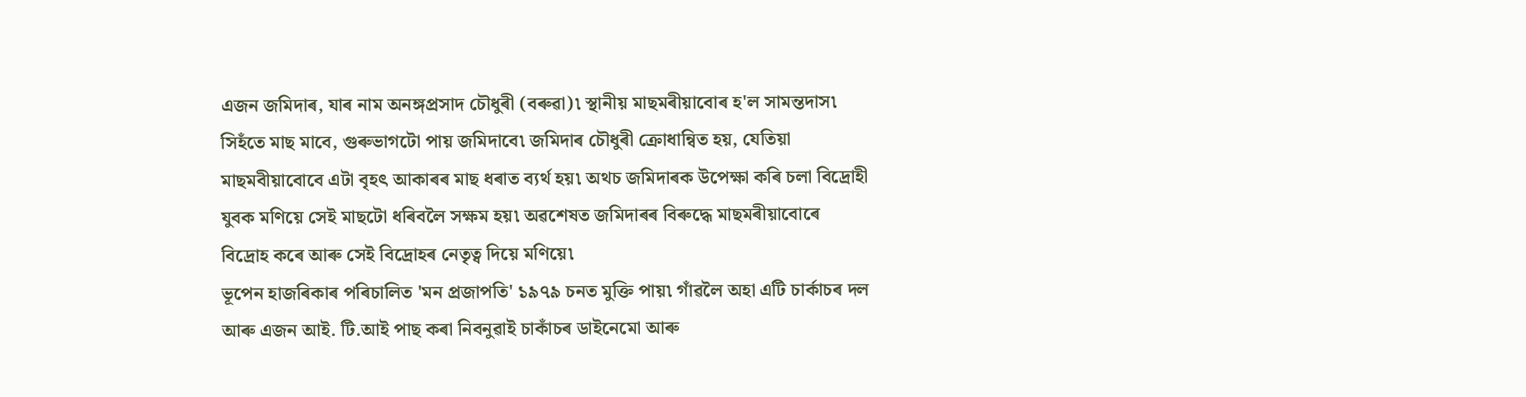এজন জমিদাৰ, যাৰ নাম অনঙ্গপ্ৰসাদ চৌধুৰী (বৰুৱা)৷ স্থানীয় মাছমৰীয়াবোৰ হ'ল সামন্তদাস৷ সিহঁতে মাছ মাবে, গুৰুভাগটো পায় জমিদাবে৷ জমিদাৰ চৌধুৰী ক্ৰোধান্বিত হয়, যেতিয়া মাছমবীয়াবোবে এটা বৃহৎ আকাৰৰ মাছ ধৰাত ব্যৰ্থ হয়৷ অথচ জমিদাৰক উপেক্ষা কৰি চলা বিদ্ৰোহী যুবক মণিয়ে সেই মাছটো ধৰিবলৈ সক্ষম হয়৷ অৱশেষত জমিদাৰৰ বিৰুদ্ধে মাছমৰীয়াবোৰে বিদ্ৰোহ কৰে আৰু সেই বিদ্ৰোহৰ নেতৃত্ব দিয়ে মণিয়ে৷
ভূপেন হাজৰিকাৰ পৰিচালিত 'মন প্ৰজাপতি' ১৯৭৯ চনত মুক্তি পায়৷ গাঁৱলৈ অহা এটি চাৰ্কাচৰ দল আৰু এজন আই. টি.আই পাছ কৰা নিবনুৱাই চাকাঁচৰ ডাইনেমো আৰু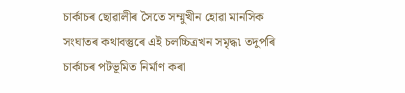চাৰ্কাচৰ ছোৱালীৰ সৈতে সম্মুখীন হোৱা মানসিক সংঘাতৰ কথাবস্তুৰে এই চলচ্চিত্ৰখন সমৃদ্ধ৷ তদুপৰি চাৰ্কাচৰ পটভূমিত নিৰ্মাণ কৰা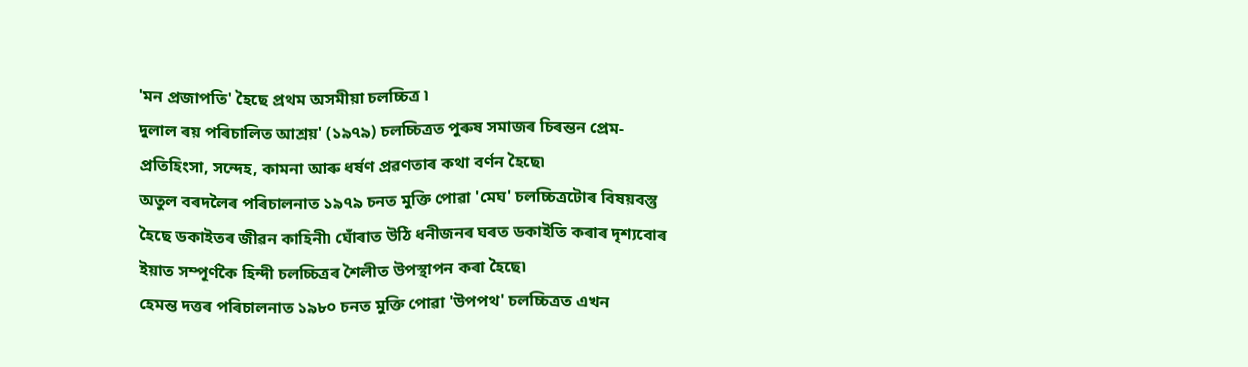'মন প্ৰজাপতি' হৈছে প্ৰথম অসমীয়া চলচ্চিত্ৰ ৷
দুলাল ৰয় পৰিচালিত আশ্ৰয়' (১৯৭৯) চলচ্চিত্ৰত পুৰুষ সমাজৰ চিৰন্তন প্ৰেম-প্ৰতিহিংসা, সন্দেহ, কামনা আৰু ধৰ্ষণ প্ৰৱণতাৰ কথা বৰ্ণন হৈছে৷
অতুল বৰদলৈৰ পৰিচালনাত ১৯৭৯ চনত মুক্তি পোৱা 'মেঘ' চলচ্চিত্ৰটোৰ বিষয়বস্তু হৈছে ডকাইতৰ জীৱন কাহিনী৷ ঘোঁৰাত উঠি ধনীজনৰ ঘৰত ডকাইতি কৰাৰ দৃশ্যবোৰ ইয়াত সম্পূৰ্ণকৈ হিন্দী চলচ্চিত্ৰৰ শৈলীত উপস্থাপন কৰা হৈছে৷
হেমন্ত দত্তৰ পৰিচালনাত ১৯৮০ চনত মুক্তি পোৱা 'উপপথ' চলচ্চিত্ৰত এখন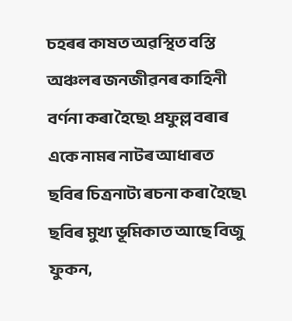চহৰৰ কাষত অৱস্থিত বস্তি অঞ্চলৰ জনজীৱনৰ কাহিনী বৰ্ণনা কৰা হৈছে৷ প্ৰফুল্ল বৰাৰ একে নামৰ নাটৰ আধাৰত ছবিৰ চিত্ৰনাট্য ৰচনা কৰা হৈছে৷ ছবিৰ মুখ্য ভূমিকাত আছে বিজু ফুকন,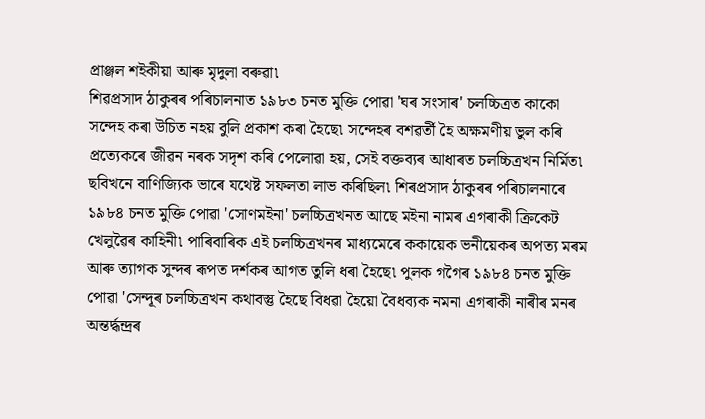প্ৰাঞ্জল শইকীয়া আৰু মৃদুলা বৰুৱা৷
শিৱপ্ৰসাদ ঠাকুৰৰ পৰিচালনাত ১৯৮৩ চনত মুক্তি পোৱা 'ঘৰ সংসাৰ' চলচ্চিত্ৰত কাকো সন্দেহ কৰা উচিত নহয় বুলি প্ৰকাশ কৰা হৈছে৷ সন্দেহৰ বশৱৰ্তী হৈ অক্ষমণীয় ভুল কৰি প্ৰত্যেকৰে জীৱন নৰক সদৃশ কৰি পেলোৱা হয়, সেই বক্তব্যৰ আধাৰত চলচ্চিত্ৰখন নিৰ্মিত৷ ছবিখনে বাণিজ্যিক ভাৰে যথেষ্ট সফলতা লাভ কৰিছিল৷ শিৰপ্ৰসাদ ঠাকুৰৰ পৰিচালনাৰে ১৯৮৪ চনত মুক্তি পোৱা 'সোণমইনা' চলচ্চিত্ৰখনত আছে মইনা নামৰ এগৰাকী ক্ৰিকেট খেলুৱৈৰ কাহিনী৷ পাৰিবাৰিক এই চলচ্চিত্ৰখনৰ মাধ্যমেৰে ককায়েক ভনীয়েকৰ অপত্য মৰম আৰু ত্যাগক সুন্দৰ ৰূপত দৰ্শকৰ আগত তুলি ধৰা হৈছে৷ পুলক গগৈৰ ১৯৮৪ চনত মুক্তি পোৱা 'সেন্দূৰ চলচ্চিত্ৰখন কথাবস্তু হৈছে বিধৱা হৈয়ো বৈধব্যক নমনা এগৰাকী নাৰীৰ মনৰ অন্তৰ্দ্ধন্দ্ৰৰ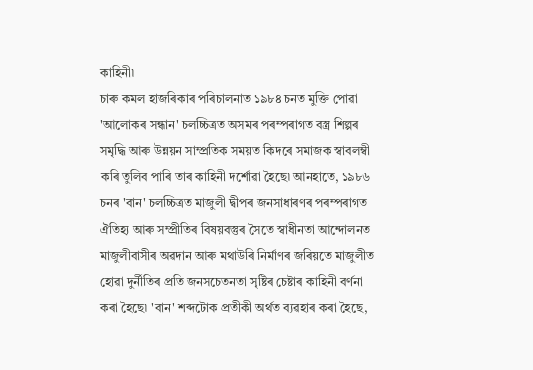কাহিনী৷
চাৰু কমল হাজৰিকাৰ পৰিচালনাত ১৯৮৪ চনত মুক্তি পোৱা 'আলোকৰ সন্ধান' চলচ্চিত্ৰত অসমৰ পৰম্পৰাগত বস্ত্ৰ শিল্পৰ সমৃদ্ধি আৰু উন্নয়ন সাম্প্ৰতিক সময়ত কিদৰে সমাজক স্বাবলম্বী কৰি তুলিব পাৰি তাৰ কাহিনী দৰ্শোৱা হৈছে৷ আনহাতে, ১৯৮৬ চনৰ 'বান' চলচ্চিত্ৰত মাজুলী দ্বীপৰ জনসাধাৰণৰ পৰম্পৰাগত ঐতিহ্য আৰু সম্প্ৰীতিৰ বিষয়বস্তুৰ সৈতে স্বাধীনতা আন্দোলনত মাজুলীবাসীৰ অৱদান আৰু মথাউৰি নিৰ্মাণৰ জৰিয়তে মাজুলীত হোৱা দুৰ্নীতিৰ প্ৰতি জনসচেতনতা সৃষ্টিৰ চেষ্টাৰ কাহিনী বৰ্ণনা কৰা হৈছে৷ 'বান' শব্দটোক প্ৰতীকী অৰ্থত ব্যৱহাৰ কৰা হৈছে,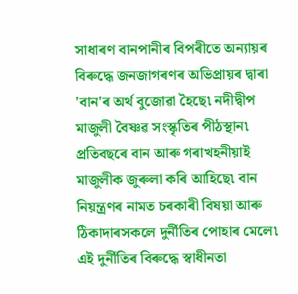সাধাৰণ বানপানীৰ বিপৰীতে অন্যায়ৰ বিৰুদ্ধে জনজাগৰণৰ অভিপ্ৰায়ৰ দ্বাৰা 'বান'ৰ অৰ্থ বুজোৱা হৈছে৷ নদীদ্বীপ মাজুলী বৈষ্ণৱ সংস্কৃতিৰ পীঠস্থান৷ প্ৰতিবছৰে বান আৰু গৰাখহনীয়াই মাজুলীক জুৰুলা কৰি আহিছে৷ বান নিয়ন্ত্ৰণৰ নামত চৰকাৰী বিষয়া আৰু ঠিকাদাৰসকলে দুৰ্নীতিৰ পোহাৰ মেলে৷ এই দুৰ্নীতিৰ বিৰুদ্ধে স্বাধীনতা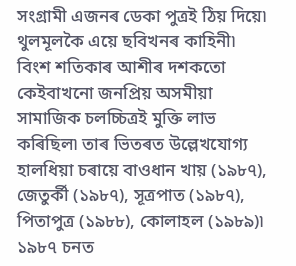সংগ্ৰামী এজনৰ ডেকা পুত্ৰই ঠিয় দিয়ে৷ থুলমূলকৈ এয়ে ছবিখনৰ কাহিনী৷
বিংশ শতিকাৰ আশীৰ দশকতো কেইবাখনো জনপ্ৰিয় অসমীয়া সামাজিক চলচ্চিত্ৰই মুক্তি লাভ কৰিছিল৷ তাৰ ভিতৰত উল্লেখযোগ্য হালধিয়া চৰায়ে বাওধান খায় (১৯৮৭), জেতুৰ্কী (১৯৮৭), সূত্ৰপাত (১৯৮৭), পিতাপুত্ৰ (১৯৮৮), কোলাহল (১৯৮৯)৷ ১৯৮৭ চনত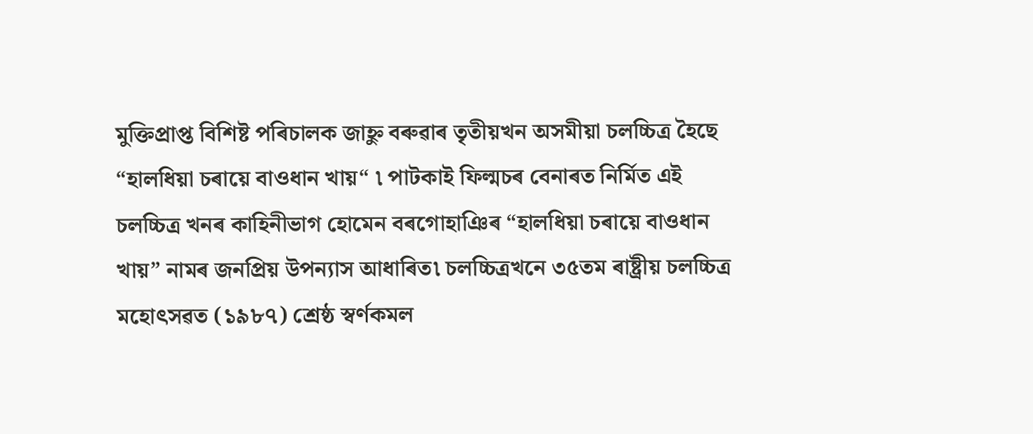মুক্তিপ্ৰাপ্ত বিশিষ্ট পৰিচালক জাহ্নু বৰুৱাৰ তৃতীয়খন অসমীয়া চলচ্চিত্ৰ হৈছে “হালধিয়া চৰায়ে বাওধান খায়“ ৷ পাটকাই ফিল্মচৰ বেনাৰত নিৰ্মিত এই চলচ্চিত্ৰ খনৰ কাহিনীভাগ হোমেন বৰগোহাঞিৰ “হালধিয়া চৰায়ে বাওধান খায়” নামৰ জনপ্ৰিয় উপন্যাস আধাৰিত৷ চলচ্চিত্ৰখনে ৩৫তম ৰাষ্ট্ৰীয় চলচ্চিত্ৰ মহোৎসৱত (১৯৮৭) শ্ৰেষ্ঠ স্বৰ্ণকমল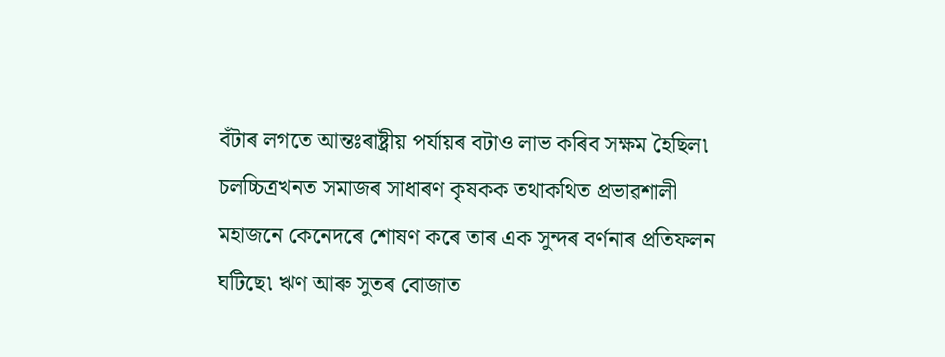বঁটাৰ লগতে আন্তঃৰাষ্ট্ৰীয় পৰ্যায়ৰ বটাও লাভ কৰিব সক্ষম হৈছিল৷ চলচ্চিত্ৰখনত সমাজৰ সাধাৰণ কৃষকক তথাকথিত প্ৰভাৱশালী মহাজনে কেনেদৰে শোষণ কৰে তাৰ এক সুন্দৰ বৰ্ণনাৰ প্ৰতিফলন ঘটিছে৷ ঋণ আৰু সুতৰ বোজাত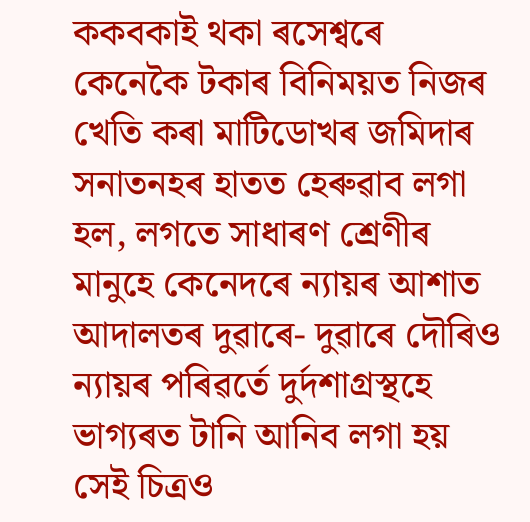ককবকাই থকা ৰসেশ্বৰে কেনেকৈ টকাৰ বিনিময়ত নিজৰ খেতি কৰা মাটিডোখৰ জমিদাৰ সনাতনহৰ হাতত হেৰুৱাব লগা হল, লগতে সাধাৰণ শ্ৰেণীৰ মানুহে কেনেদৰে ন্যায়ৰ আশাত আদালতৰ দুৱাৰে- দুৱাৰে দৌৰিও ন্যায়ৰ পৰিৱৰ্তে দুৰ্দশাগ্ৰস্থহে ভাগ্যৰত টানি আনিব লগা হয় সেই চিত্ৰও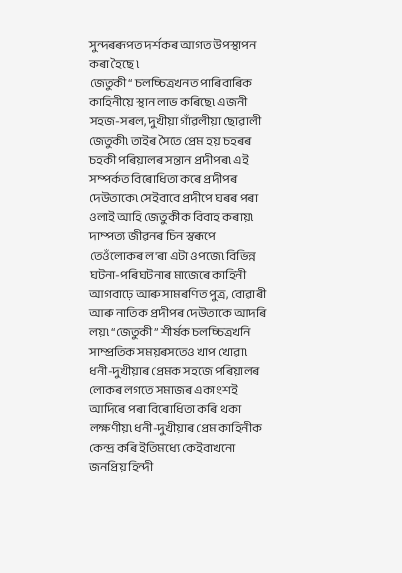সুন্দৰৰূপত দৰ্শকৰ আগত উপস্থাপন কৰা হৈছে ৷
জেতুকী“ চলচ্চিত্ৰখনত পাৰিবাৰিক কাহিনীয়ে স্থান লাভ কৰিছে৷ এজনী সহজ-সৰল, দুখীয়া গাঁৱলীয়া ছোৱালী জেতুকী৷ তাইৰ সৈতে প্ৰেম হয় চহৰৰ চহকী পৰিয়ালৰ সন্তান প্ৰদীপৰ৷ এই সম্পৰ্কত বিৰোধিতা কৰে প্ৰদীপৰ দেউতাকে৷ সেইবাবে প্ৰদীপে ঘৰৰ পৰা ওলাই আহি জেতুকীক বিবাহ কৰায়৷ দাম্পত্য জীৱনৰ চিন স্বৰূপে তেওঁলোকৰ ল'ৰা এটা ওপজে৷ বিভিন্ন ঘটনা-পৰিঘটনাৰ মাজেৰে কাহিনী আগবাঢ়ে আৰু সামৰণিত পুত্ৰ, বোৱাৰী আৰু নাতিক প্ৰদীপৰ দেউতাকে আদৰি লয়৷ “জেতুকী” শীৰ্ষক চলচ্চিত্ৰখনি সাম্প্ৰতিক সময়ৰসতেও খাপ খোৱা৷ ধনী-দুখীয়াৰ প্ৰেমক সহজে পৰিয়ালৰ লোকৰ লগতে সমাজৰ একাংশই আদিৰে পৰা বিৰোধিতা কৰি থকা লক্ষণীয়৷ ধনী-দুখীয়াৰ প্ৰেম কাহিনীক কেন্দ্ৰ কৰি ইতিমধ্যে কেইবাখনো জনপ্ৰিয় হিন্দী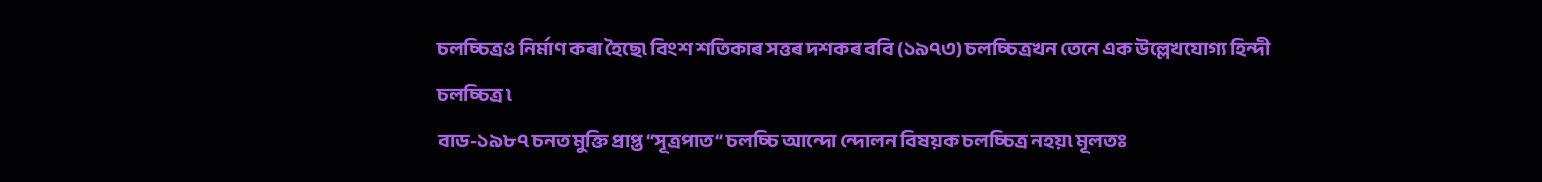চলচ্চিত্ৰও নিৰ্মাণ কৰা হৈছে৷ বিংশ শতিকাৰ সত্তৰ দশকৰ ববি (১৯৭৩) চলচ্চিত্ৰখন তেনে এক উল্লেখযোগ্য হিন্দী চলচ্চিত্ৰ ৷
বাড-১৯৮৭ চনত মুক্তি প্ৰাপ্ত “সূত্ৰপাত“ চলচ্চি আন্দো ন্দোলন বিষয়ক চলচ্চিত্ৰ নহয়৷ মূলতঃ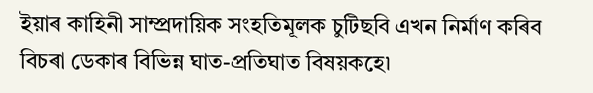ইয়াৰ কাহিনী সাম্প্ৰদায়িক সংহতিমূলক চুটিছবি এখন নিৰ্মাণ কৰিব বিচৰা ডেকাৰ বিভিন্ন ঘাত-প্ৰতিঘাত বিষয়কহে৷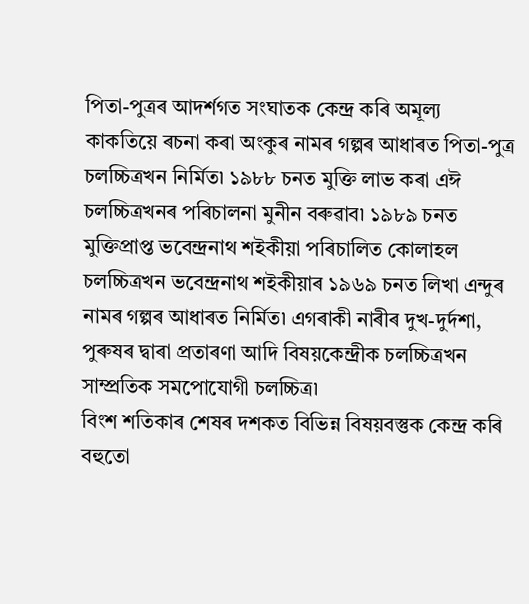পিতা-পুত্ৰৰ আদৰ্শগত সংঘাতক কেন্দ্ৰ কৰি অমূল্য কাকতিয়ে ৰচনা কৰা অংকুৰ নামৰ গল্পৰ আধাৰত পিতা-পুত্ৰ চলচ্চিত্ৰখন নিৰ্মিত৷ ১৯৮৮ চনত মুক্তি লাভ কৰা এঈ চলচ্চিত্ৰখনৰ পৰিচালনা মুনীন বৰুৱাব৷ ১৯৮৯ চনত মুক্তিপ্ৰাপ্ত ভবেন্দ্ৰনাথ শইকীয়া পৰিচালিত কোলাহল চলচ্চিত্ৰখন ভবেন্দ্ৰনাথ শইকীয়াৰ ১৯৬৯ চনত লিখা এন্দুৰ নামৰ গল্পৰ আধাৰত নিৰ্মিত৷ এগৰাকী নাৰীৰ দুখ-দুৰ্দশা, পুৰুষৰ দ্বাৰা প্ৰতাৰণা আদি বিষয়কেন্দ্ৰীক চলচ্চিত্ৰখন সাম্প্ৰতিক সমপোযোগী চলচ্চিত্ৰ৷
বিংশ শতিকাৰ শেষৰ দশকত বিভিন্ন বিষয়বস্তুক কেন্দ্ৰ কৰি বহুতো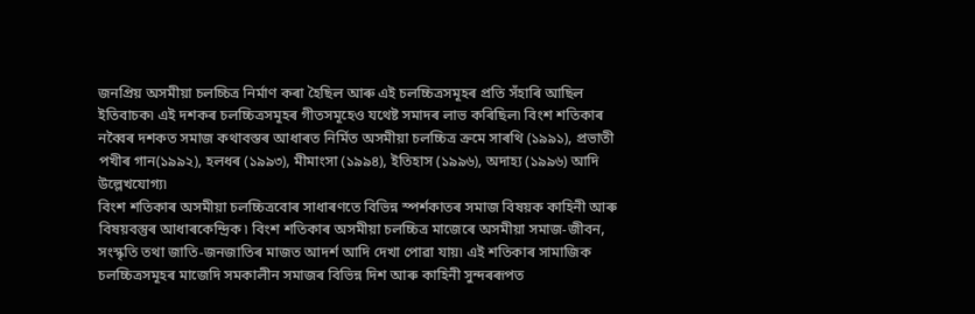জনপ্ৰিয় অসমীয়া চলচ্চিত্ৰ নিৰ্মাণ কৰা হৈছিল আৰু এই চলচ্চিত্ৰসমূহৰ প্ৰতি সঁহাৰি আছিল ইতিবাচক৷ এই দশকৰ চলচ্চিত্ৰসমূহৰ গীতসমূহেও যথেষ্ট সমাদৰ লাভ কৰিছিল৷ বিংশ শতিকাৰ নব্বৈৰ দশকত সমাজ কথাবস্তৰ আধাৰত নিৰ্মিত অসমীয়া চলচ্চিত্ৰ ক্ৰমে সাৰথি (১৯৯১), প্ৰভাতী পখীৰ গান(১৯৯২), হলধৰ (১৯৯৩), মীমাংসা (১৯৯৪), ইতিহাস (১৯৯৬), অদাহ্য (১৯৯৬) আদি উল্লেখযোগ্য৷
বিংশ শতিকাৰ অসমীয়া চলচ্চিত্ৰবোৰ সাধাৰণতে বিভিন্ন স্পৰ্শকাতৰ সমাজ বিষয়ক কাহিনী আৰু বিষয়বস্তুৰ আধাৰকেন্দ্ৰিক ৷ বিংশ শতিকাৰ অসমীয়া চলচ্চিত্ৰ মাজেৰে অসমীয়া সমাজ-জীবন, সংস্কৃতি তথা জাতি-জনজাতিৰ মাজত আদৰ্শ আদি দেখা পোৱা যায়৷ এই শতিকাৰ সামাজিক চলচ্চিত্ৰসমূহৰ মাজেদি সমকালীন সমাজৰ বিভিন্ন দিশ আৰু কাহিনী সুন্দৰৰূপত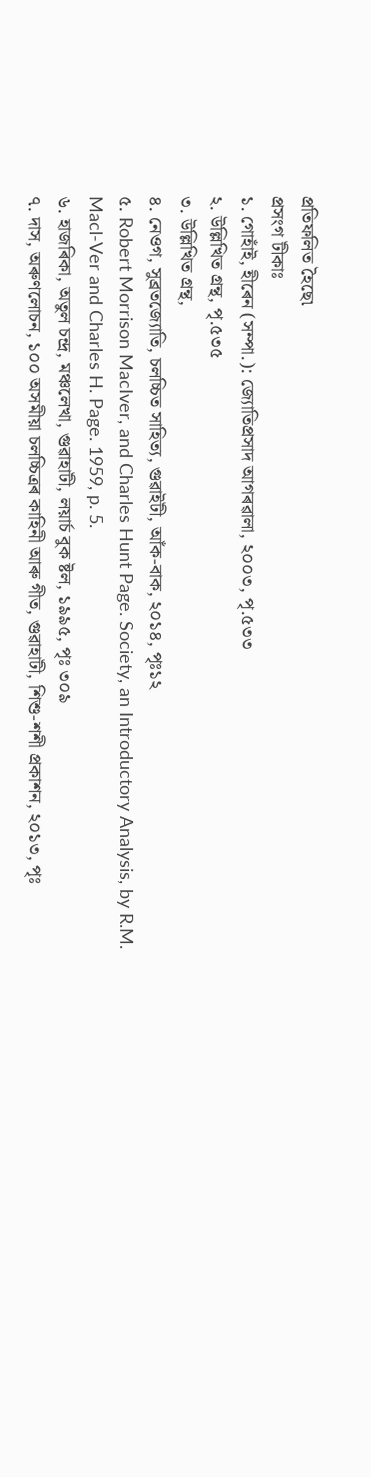প্ৰতিফলিত হৈছে৷
প্ৰসংগ টীকাঃ
১. গোহাঁই, হীৰেন (সম্পা.): জ্যোতিপ্ৰসাদ আগৰৱালা, ২০০৩, পৃ.৫৩৩
২. উল্লিখিত গ্ৰন্থ, পৃ.৫৩৫
৩. উল্লিখিত গ্ৰন্থ,
৪. নেওগ, সুব্ৰতজ্যোতি, চলচ্চিত সাহিত্য, গুৱাইটী, আঁক-বাক, ২০১৪, পৃঃ১২
৫. Robert Morrison MacIver, and Charles Hunt Page. Society, an Introductory Analysis, by R.M. Macl-Ver and Charles H. Page. 1959, p. 5.
৬. হাজৰিকা, অতুল চন্দ্ৰ, মঞ্চলেখা, গুৱাহাটী, লয়াৰ্চ বুক ষ্টল, ১৯৯৫, পৃঃ ৩০৯
৭. দাস, অৰুণলোচন, ১০০ অসমীয়া চলচ্চিত্ৰৰ কাহিনী আৰু গীত, গুৱাহাটী, শিশু-শশী প্ৰকাশন, ২০১৩, পৃঃ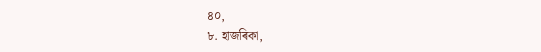৪০,
৮. হাজৰিকা,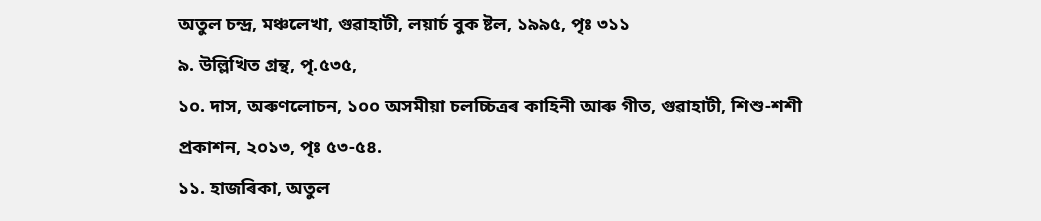অতুল চন্দ্ৰ, মঞ্চলেখা, গুৱাহাটী, লয়াৰ্চ বুক ষ্টল, ১৯৯৫, পৃঃ ৩১১
৯. উল্লিখিত গ্ৰন্থ, পৃ.৫৩৫,
১০. দাস, অৰুণলোচন, ১০০ অসমীয়া চলচ্চিত্ৰৰ কাহিনী আৰু গীত, গুৱাহাটী, শিশু-শশী প্ৰকাশন, ২০১৩, পৃঃ ৫৩-৫৪.
১১. হাজৰিকা, অতুল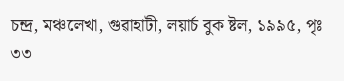চন্দ্ৰ, মঞ্চলেখা, গুৱাহাটী, লয়াৰ্চ বুক ষ্টল, ১৯৯৫, পৃঃ ৩৩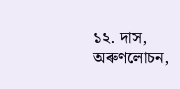১২. দাস, অৰুণলোচন,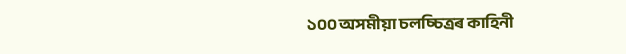১০০ অসমীয়া চলচ্চিত্ৰৰ কাহিনী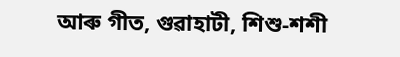আৰু গীত, গুৱাহাটী, শিশু-শশী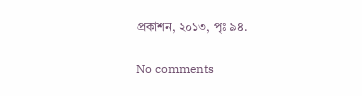প্ৰকাশন, ২০১৩, পৃঃ ৯৪.

No comments